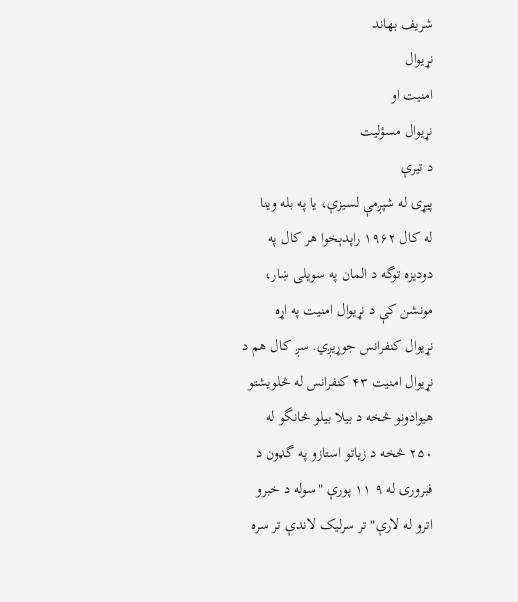شريف بهاند
نړيوال
امنيت او
نړيوال مسؤليت
د تیرې
پیړۍ له شپږمې لسیزې، یا په بله وینا
له کال ۱۹۶۲ راپدېخوا هر کال په
دودیزه توگه د المان په سویلی ښار،
مونشن کې د نړیوال امنیت په اړه
نړیوال کنفرانس جوړیږي. سږ کال هم د
نړیوال امنیت ۴۳ کنفرانس له څلویشتو
هیوادونو څخه د بیلا بیلو څانگو له
۲۵۰ څخه د زیاتو استازو په گډون د
فبروری له ۹ ۱۱ پورې "سوله د خبرو
اترو له لارې" تر سرلیک لاندې تر سره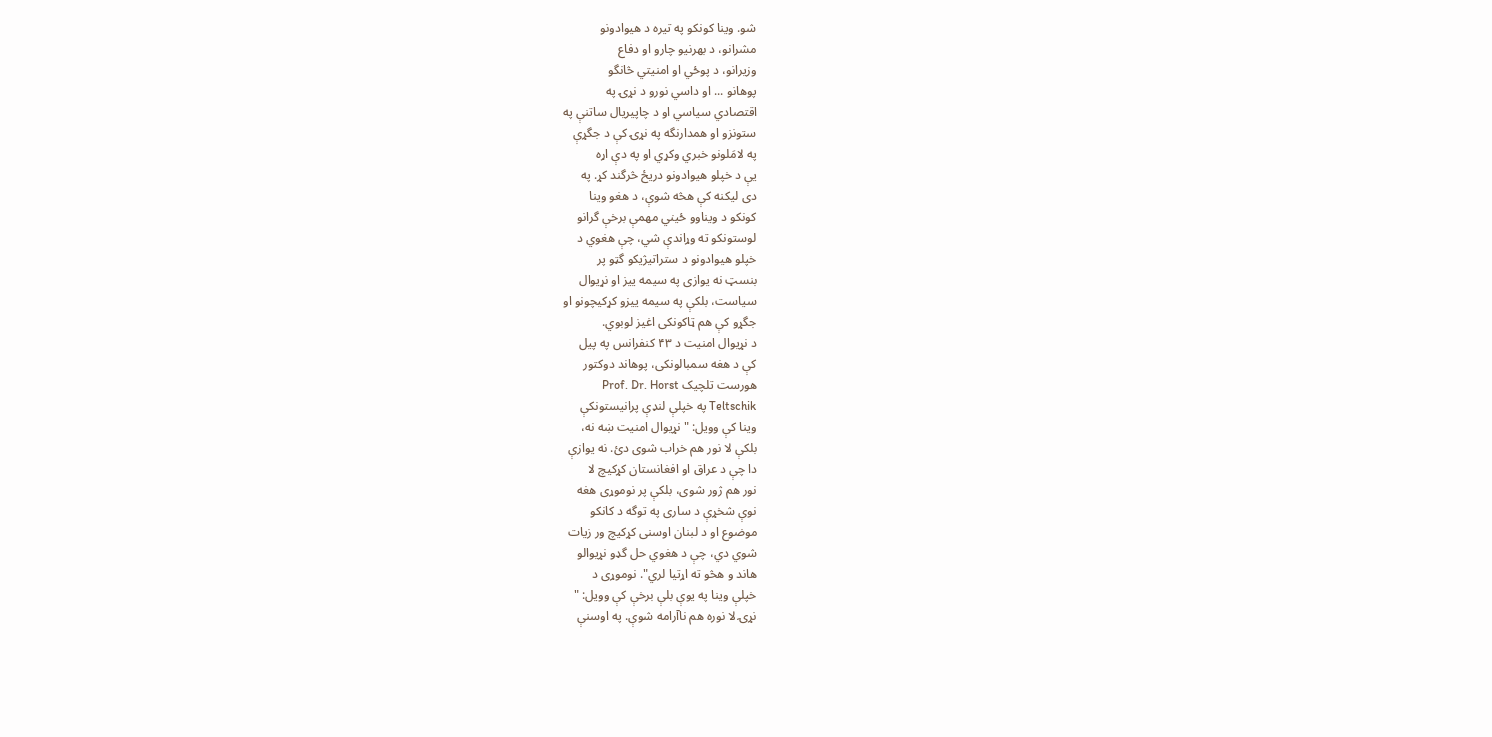شو. وینا کونکو په تیره د هیوادونو
مشرانو، د بهرنیو چارو او دفاع
وزیرانو، د پوځي او امنیتي څانگو
پوهانو ... او داسي نورو د نړۍ په
اقتصادي سیاسي او د چاپیریال ساتنې په
ستونزو او همدارنگه په نړۍ کې د جگړې
په لامَلونو خبري وکړي او په دې اړه
یې د خپلو هیوادونو دریځ څرگند کړ. په
دی لیکنه کې هڅه شوې، د هغو وینا
کونکو د ویناوو ځیني مهمې برخې گرانو
لوستونکو ته وړاندې شي، چې هغوي د
خپلو هیوادونو د ستراتیژیکو گټو پر
بنسټ نه یوازی په سیمه ییز او نړیوال
سیاست، بلکې په سیمه ییزو کړکیچونو او
جگړو کې هم ټاکونکی اغیز لوبوي.
د نړیوال امنیت د ۴۳ کنفرانس په پیل
کې د هغه سمبالونکی، پوهاند دوکتور
هورست تلچیک Prof. Dr. Horst
Teltschik په خپلې لنډې پرانیستونکې
وینا کې وویل: " نړیوال امنیت ښه نه،
بلکې لا نور هم خراب شوی دئ. نه یوازې
دا چې د عراق او افغانستان کړکیچ لا
نور هم ژور شوی، بلکې پر نوموړی هغه
نوې شخړې د ساری په توگه د کانکو
موضوع او د لبنان اوسنی کړکیچ ور زیات
شوي دي، چې د هغوي حل گډو نړیوالو
هاند و هڅو ته اړتیا لري". نوموړی د
خپلې وینا په یوې بلې برخې کې وویل: "
نړۍ لا نوره هم ناآرامه شوې. په اوسنې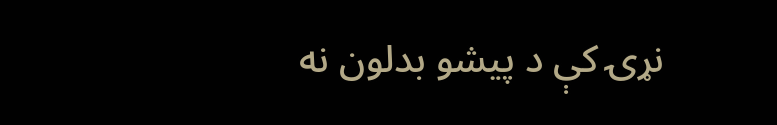نړۍ کې د پیشو بدلون نه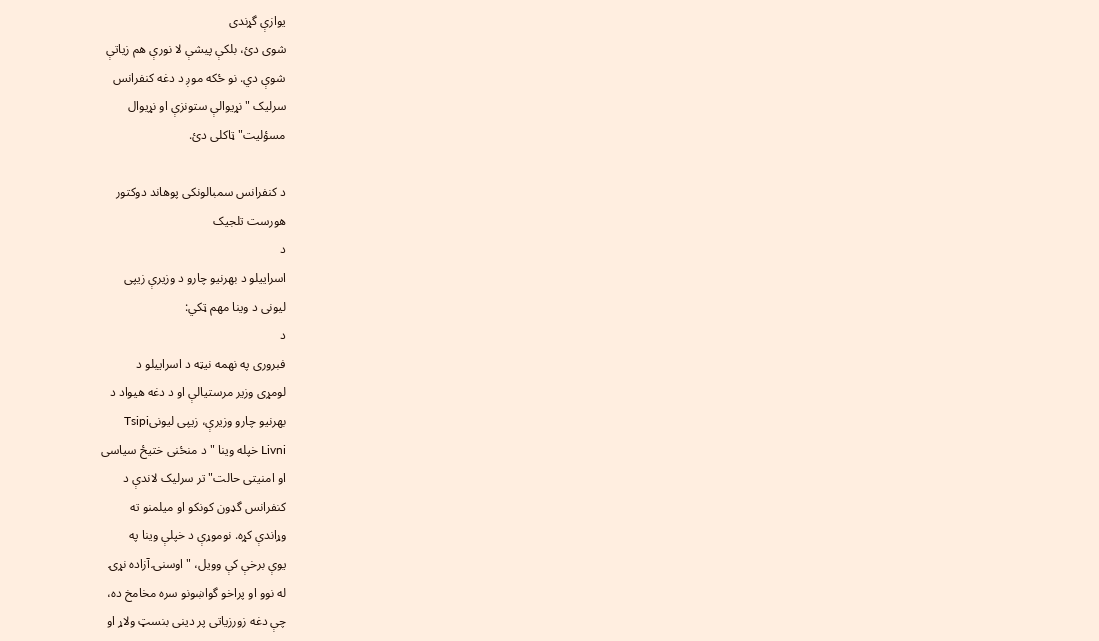یوازې گړندی
شوی دئ، بلکې پیشې لا نورې هم زیاتې
شوې دي. نو ځکه موږ د دغه کنفرانس
سرلیک "نړیوالې ستونزې او نړیوال
مسؤلیت" ټاکلی دئ.

د کنفرانس سمبالونکی پوهاند دوکتور
هورست تلجیک
د
اسراییلو د بهرنیو چارو د وزیرې زيپی
ليونی د وینا مهم ټکي:
د
فبروری په نهمه نیټه د اسراییلو د
لومړی وزیر مرستیالې او د دغه هیواد د
بهرنیو چارو وزیرې، زيپی ليونیTsipi
Livni خپله وینا " د منځنی ختیځ سیاسی
او امنیتی حالت" تر سرلیک لاندې د
کنفرانس گډون کونکو او میلمنو ته
وړاندې کړه. نوموړې د خپلې وینا په
یوې برخې کې وویل، "اوسنۍ آزاده نړۍ
له نوو او پراخو گواښونو سره مخامخ ده،
چې دغه زورزیاتی پر دینی بنسټ ولاړ او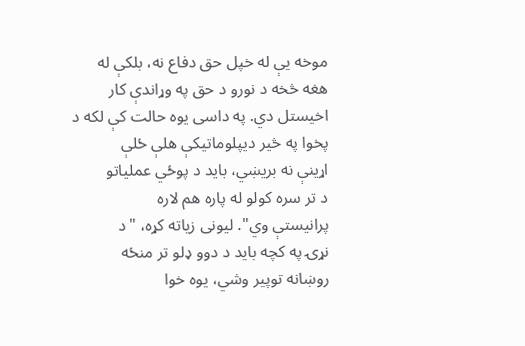موخه یې له خپل حق دفاع نه، بلکې له
هغه څخه د نورو د حق په وړاندې کار
اخیستل دي. په داسی یوه حالت کې لکه د
پخوا په څیر دیپلوماتیکې هلې ځلې
اړینې نه بریښي، باید د پوځي عملیاتو
د تر سره کولو له پاره هم لاره
پرانیستې وي". ليونی زیاته کړه، "د
نړۍ په کچه باید د دوو ډلو تر منځه
روښانه توپیر وشي، یوه خوا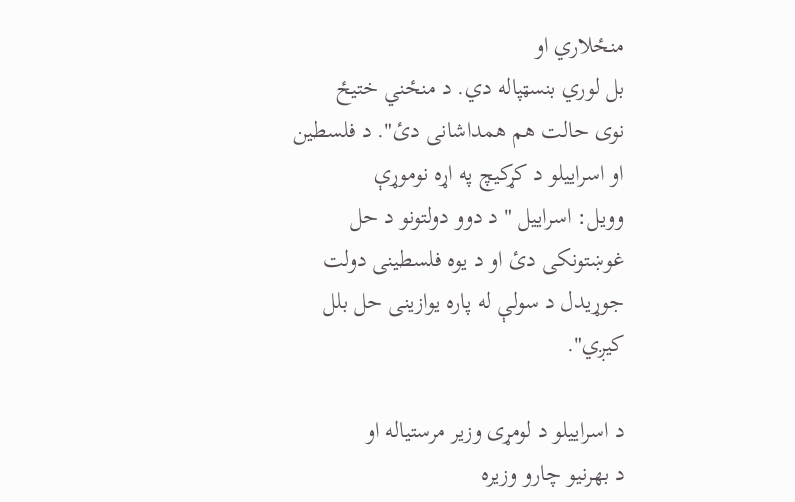منځلاري او
بل لوري بنسټپاله دي. د منځني ختیځ
نوی حالت هم همداشانی دئ". د فلسطین
او اسراییلو د کړکیچ په اړه نوموړې
وویل: اسراییل " د دوو دولتونو د حل
غوښتونکی دئ او د یوه فلسطینی دولت
جوړیدل د سولې له پاره یوازینی حل بلل
کیږي".

د اسراییلو د لومړی وزیر مرستیاله او
د بهرنیو چارو وزیره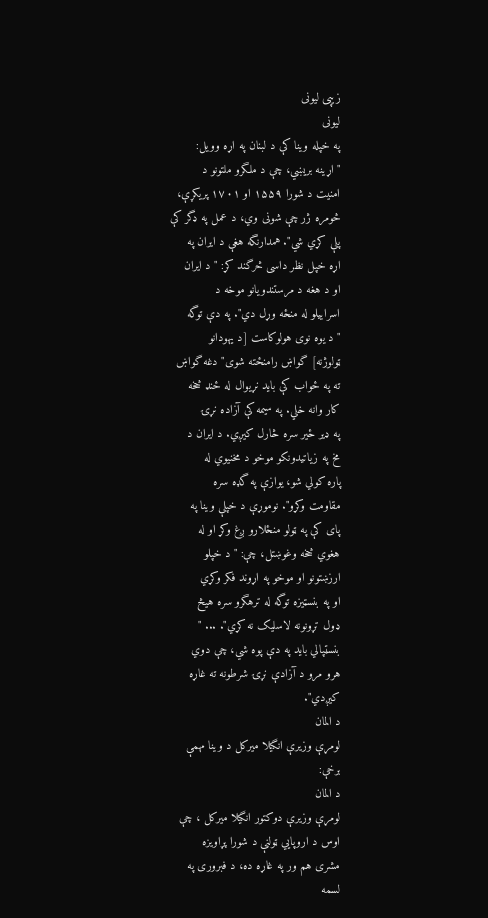زيپی ليونی
لیونی
په خپله وینا کې د لبنان په اړه وویل:
" اړینه بریښي، چې د ملگرو ملتونو د
امنیت د شورا ۱۵۵۹ او ۱۷۰۱ پریکړې،
څومره ژر چې شونی وي، د عمل په ډگر کې
پلې کړي شي". همدارنگه هغې د ایران په
اړه خپل نظر داسی څرگند کړ: " د ایران
او د هغه د مرستندویانو موخه د
اسراییلو له منځه وړل دي". په دې توگه
" د یوه نوی هولوکاست [د یهودانو
ټولوژنه] گواښ رامنځته شوی" دغه گواښ
ته په ځواب کې باید نړیوال له ځنډ څخه
کار وانه خلي. په سیمه کې آزاده نړۍ
په ډیر ځیر سره څارل کیږي. د ایران د
مخ په زیاتیدونکو موخو د مخنیوي له
پاره کولي شو، یوازې په گډه سره
مقاومت وکړو". نوموړې د خپلې وینا په
پای کې په ټولو منځلارو ږغ وکړ او له
هغوي څخه وغوښتل، چې: " د خپلو
ارزښتونو او موخو په اړوند فکر وکړي
او په بنسټیزه توگه له ترهگرو سره هیڅ
ډول تړونونه لاسلیک نه کړي". ... "
بنسټپالي باید په دې پوه شي، چې دوي
هرو مرو د آزادې نړۍ شرطونه ته غاړه
کیږدي".
د المان
لومړې وزیرې انگیلا میرکل د وینا مهمې
برخې:
د المان
لومړې وزیرې دوکتور انگیلا میرکل ، چې
اوس د اروپایي ټولنې د شورا پړاویزه
مشری هم ور په غاړه ده، د فبروری په
لسمه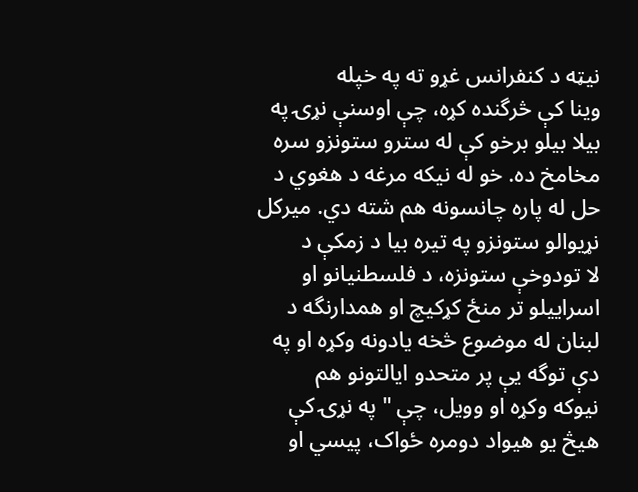نیټه د کنفرانس غړو ته په خپله
وینا کې څرگنده کړه، چې اوسنې نړۍ په
بیلا بیلو برخو کې له سترو ستونزو سره
مخامخ ده. خو له نیکه مرغه د هغوي د
حل له پاره چانسونه هم شته دي. میرکل
نړیوالو ستونزو په تیره بیا د زمکې د
لا تودوخې ستونزه، د فلسطنیانو او
اسراییلو تر منځ کړکیچ او همدارنگه د
لبنان له موضوع څخه یادونه وکړه او په
دې توگه یې پر متحدو ایالتونو هم
نیوکه وکړه او وویل، چې " په نړۍ کې
هیڅ یو هیواد دومره ځواک، پیسي او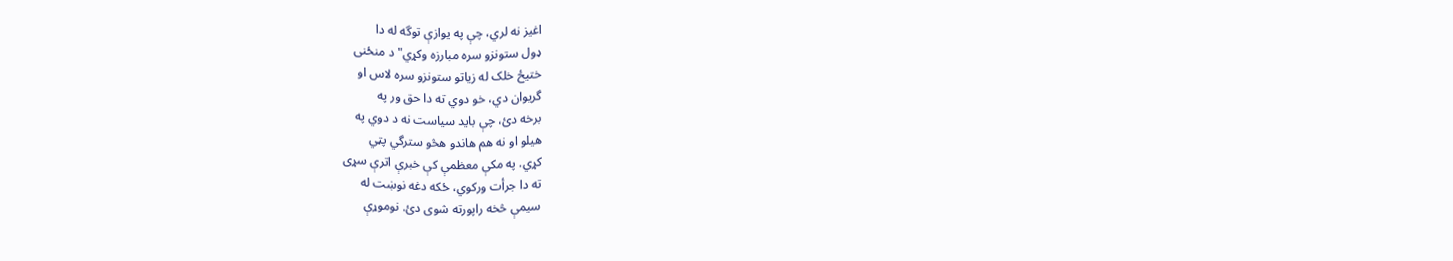اغیز نه لري، چې په یوازې توگه له دا
ډول ستونزو سره مبارزه وکړي" د منځنی
ختیځ خلک له زیاتو ستونزو سره لاس او
گریوان دي، خو دوي ته دا حق ور په
برخه دئ، چې باید سیاست نه د دوي په
هیلو او نه هم هاندو هڅو سترگي پټي
کړي. په مکې معظمې کې خبرې اترې سړی
ته دا جرأت ورکوي، ځکه دغه نوښت له
سیمې څخه راپورته شوی دئ. نوموړې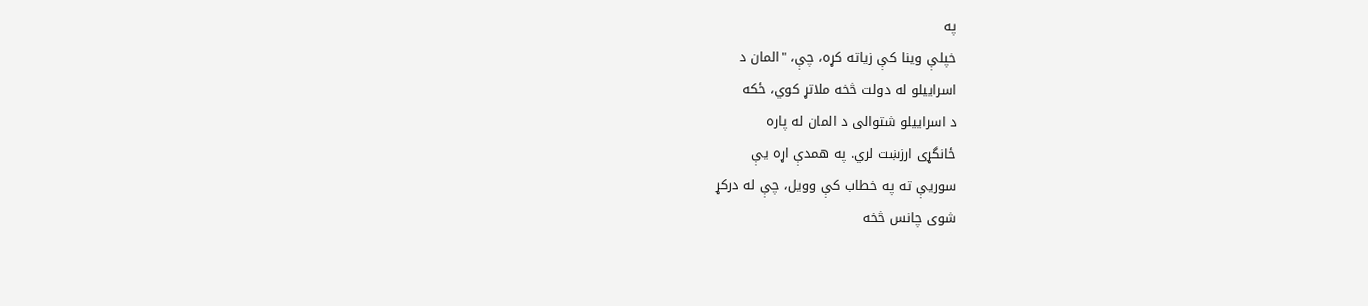په
خپلې وینا کې زیاته کړه، چې، "المان د
اسراییلو له دولت څخه ملاتړ کوي، ځکه
د اسراییلو شتوالی د المان له پاره
ځانگړی ارزښت لري. په همدې اړه یې
سوریې ته په خطاب کې وویل، چې له درکړ
شوی چانس څخه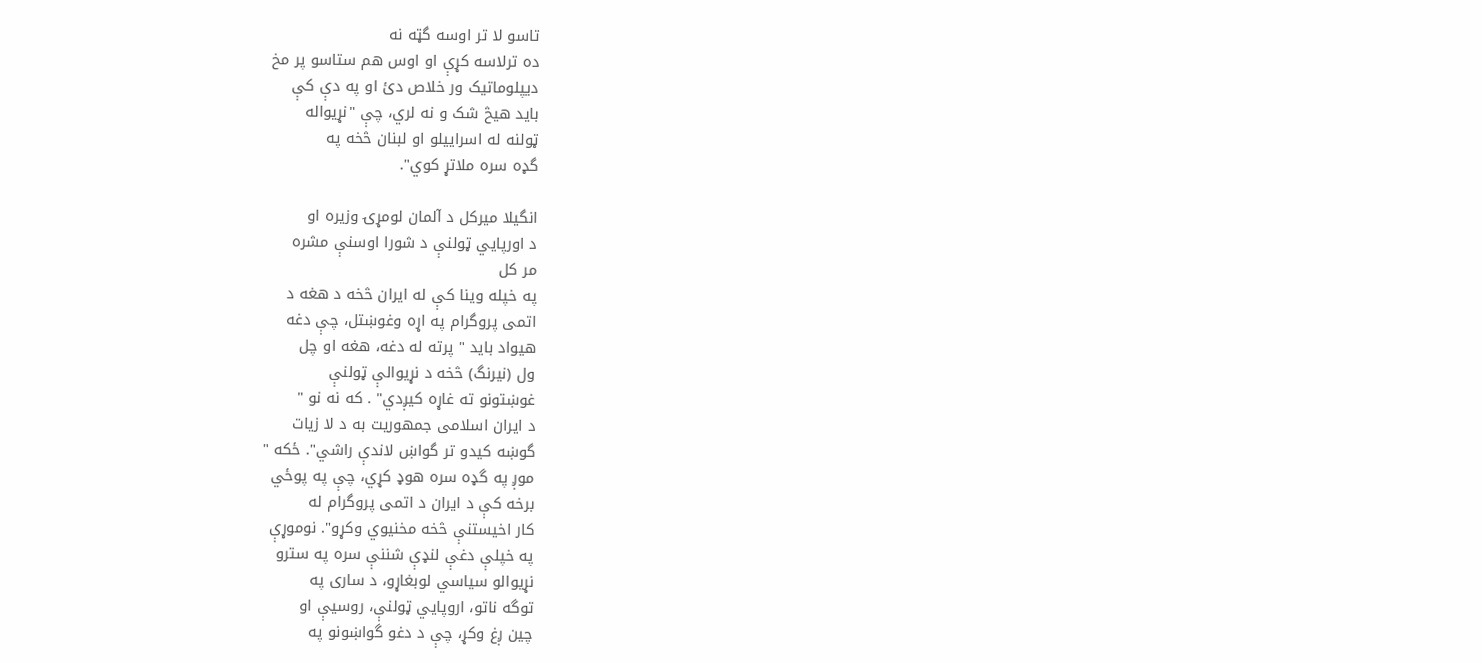تاسو لا تر اوسه گټه نه
ده ترلاسه کړې او اوس هم ستاسو پر مخ
دیپلوماتیک ور خلاص دئ او په دې کې
باید هیڅ شک و نه لري، چې "نړیواله
ټولنه له اسراییلو او لبنان څخه په
گډه سره ملاتړ کوي".

انگیلا میرکل د آلمان لومړۍ وزیره او
د اورپایي ټولنې د شورا اوسنې مشره
مر کل
په خپله وینا کې له ایران څخه د هغه د
اتمی پروگرام په اړه وغوښتل، چې دغه
هیواد باید " پرته له دغه، هغه او چل
ول (نیرنگ) څخه د نړیوالې ټولنې
غوښتونو ته غاړه کیږدي" . که نه نو "
د ایران اسلامی جمهوریت به د لا زیات
گوښه کیدو تر گواښ لاندې راشي". ځکه "
موږ په گډه سره هوډ کړي، چې په پوځي
برخه کې د ایران د اتمی پروگرام له
کار اخیستنې څخه مخنیوي وکړو". نوموړې
په خپلې دغې لنډې شننې سره په سترو
نړیوالو سیاسي لوبغاړو، د ساری په
توگه ناتو، اروپایي ټولنې، روسیې او
چین ږغ وکړ، چې د دغو گواښونو په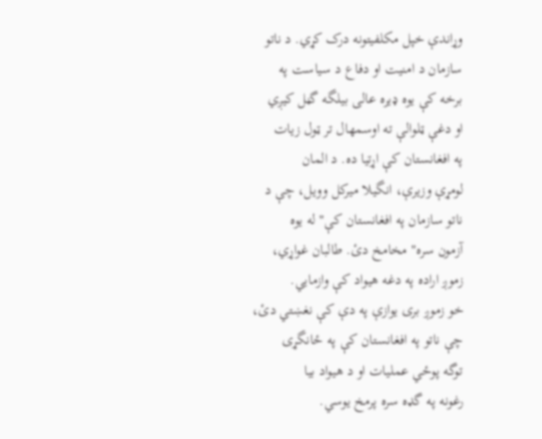وړاندې خپل مکلفیتونه درک کړي. د ناتو
سازمان د امنیت او دفاع د سیاست په
برخه کې یوه ډیره عالی بیلگه گڼل کیږي
او دغې ټلوالې ته اوسمهال تر ټول زیات
په افغانستان کې اړتیا ده. د المان
لومړې وزیرې، انگیلا میرکل وویل، چې د
ناتو سازمان په افغانستان کې" له یوه
آزمون سره" مخامخ دئ. طالبان غواړي،
زموږ اراده په دغه هیواد کې وازمایي.
خو زموږ بری یوازې په دې کې نغښتي دئ،
چې ناتو په افغانستان کې په ځانگړی
توگه پوځي عملیات او د هیواد بیا
رغونه په گډه سره پرمخ یوسي.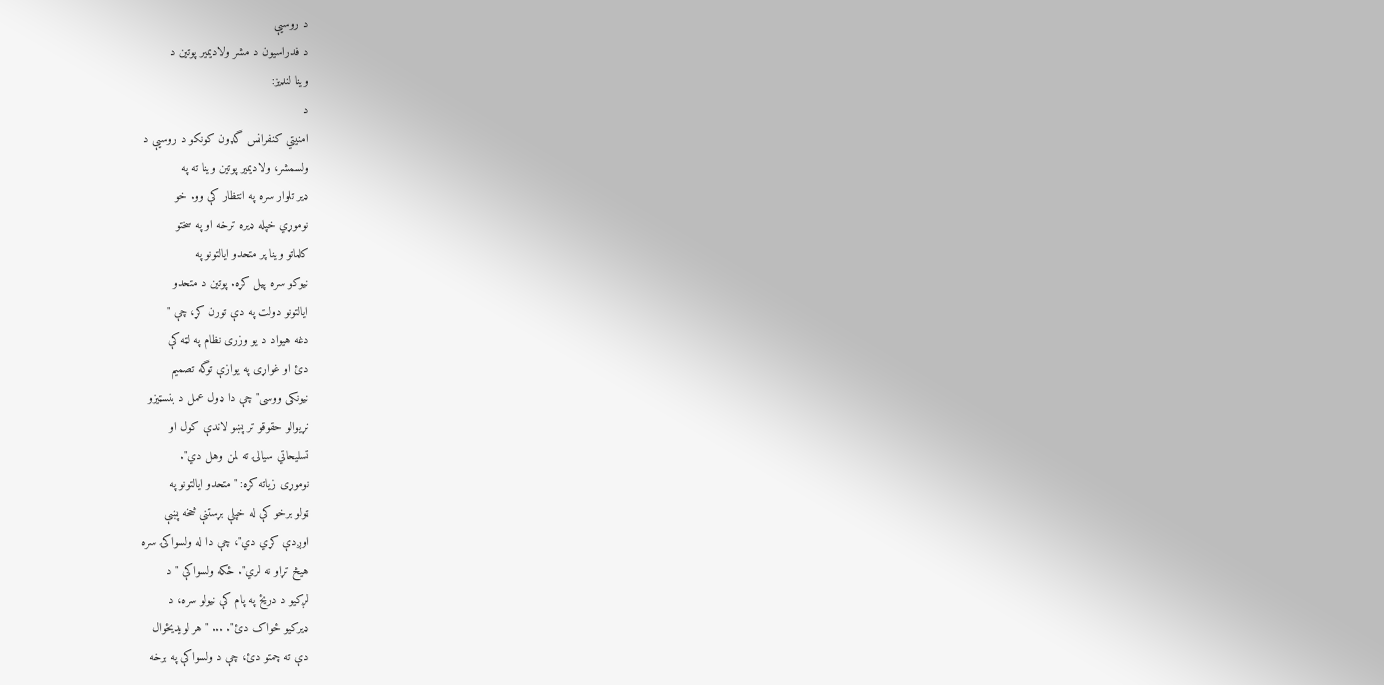د روسیې
د فدراسیون د مشر ولادیمیر پوتین د
وینا لنډیز:
د
امنیتي کنفرانس گډون کونکو د روسیې د
ولسمشر، ولادیمیر پوتین وینا ته په
ډیر تلوار سره په انتظار کې وو. خو
نوموړي خپله ډیره ترخه او په سختو
کلماتو وینا پر متحدو ایالتونو په
نیوکو سره پیل کړه. پوتین د متحدو
ایالتونو دولت په دې تورن کړ، چې "
دغه هیواد د یو وزری نظام په لټه کې
دئ او غواړی په یوازې توگه تصمیم
نیونکی ووسی" چې دا ډول عمل د بنسټیزو
نړیوالو حقوقو تر پښو لاندې کول او
تسلیحاتي سیالۍ ته لمن وهل دي".
نوموړی زیاته کړه: "متحدو ایالتونو په
ټولو برخو کې له خپلې بړستنې څخه پښې
اوږدې کړي دي"، چې دا له ولسواکۍ سره
هیڅ تړاو نه لري". ځکه ولسواکې " د
لږکیو د دریځ په پام کې نیولو سره، د
ډیرکیو ځواک دئ". ... "هر لویدیځوال
دې ته چمتو دئ، چې د ولسواکې په برخه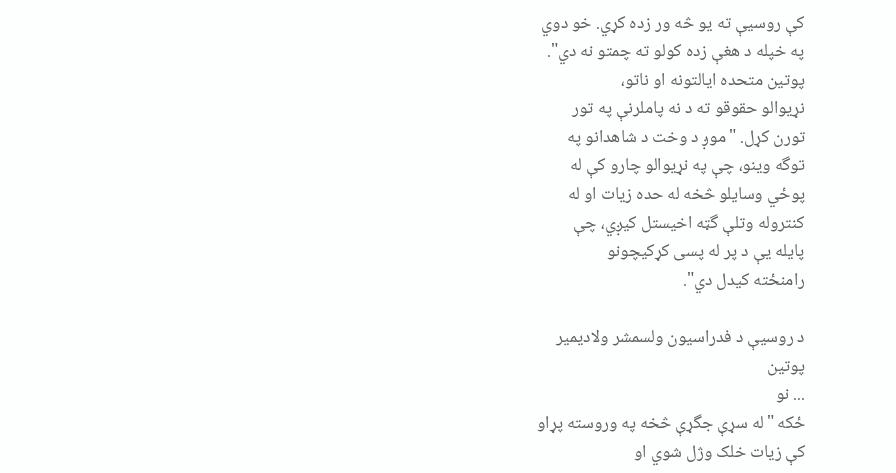کې روسیې ته یو څه ور زده کړي. خو دوي
په خپله د هغې زده کولو ته چمتو نه دي".
پوتین متحده ایالتونه او ناتو،
نړیوالو حقوقو ته د نه پاملرنې په تور
تورن کړل. "موږ د وخت د شاهدانو په
توگه وینو، چې په نړیوالو چارو کې له
پوځي وسایلو څخه له حده زیات او له
کنتروله وتلې گټه اخیستل کیږي، چې
پایله یې د پر له پسی کړکیچونو
رامنځته کیدل دي".

د روسیې د فدراسیون ولسمشر ولادیمیر
پوتین
... نو
ځکه "له سړې جگړې څخه په وروسته پړاو
کې زیات خلک وژل شوي او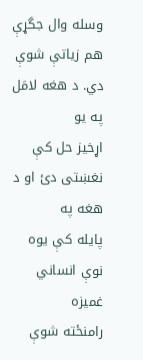وسله وال جگړې
هم زیاتې شوې دي. د هغه لامَل په یو
اړخیز حل کې نغښتی دئ او د هغه په
پایله کې یوه نوې انساني غمیزه
رامنځته شوې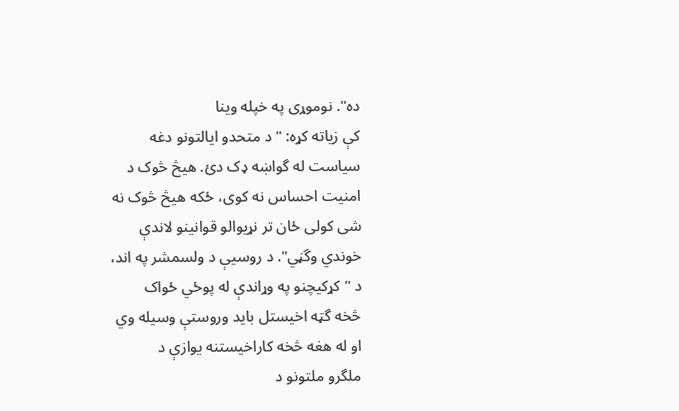ده". نوموړی په خپله وینا
کې زیاته کړه: " د متحدو ایالتونو دغه
سیاست له گواښه ډک دئ. هیڅ څوک د
امنیت احساس نه کوی، ځکه هیڅ څوک نه
شی کولی ځان تر نړیوالو قوانینو لاندې
خوندي وگڼي". د روسیې د ولسمشر په اند،
د "کړکیچنو په وړاندې له پوځي ځواک
څخه گټه اخیستل باید وروستې وسیله وي
او له هغه څخه کاراخیستنه یوازې د
ملگرو ملتونو د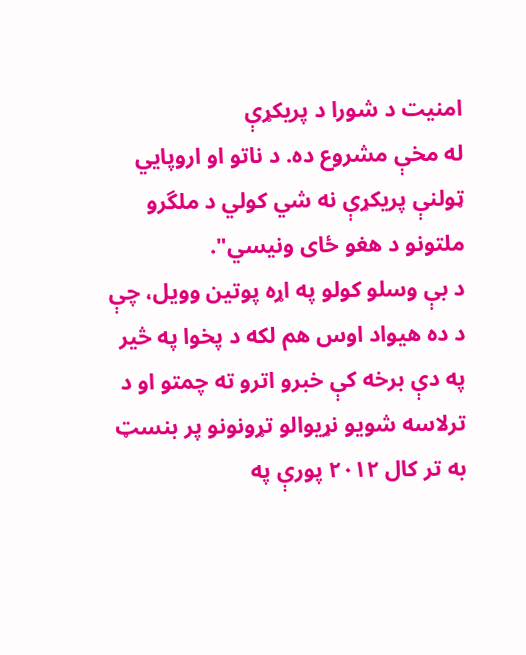امنیت د شورا د پریکړې
له مخې مشروع ده. د ناتو او اروپایي
ټولنې پریکړې نه شي کولي د ملگرو
ملتونو د هغو ځای ونیسي".
د بې وسلو کولو په اړه پوتین وویل، چې
د ده هیواد اوس هم لکه د پخوا په څیر
په دې برخه کې خبرو اترو ته چمتو او د
ترلاسه شویو نړیوالو تړونونو پر بنسټ
به تر کال ۲۰۱۲ پورې په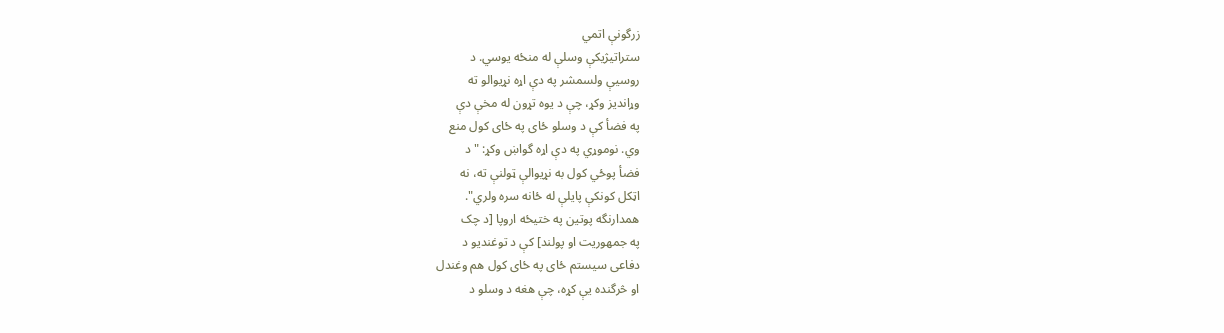زرگونې اتمي
ستراتیژیکې وسلې له منځه یوسي. د
روسیې ولسمشر په دې اړه نړیوالو ته
وړاندیز وکړ، چې د یوه تړون له مخې دې
په فضأ کې د وسلو ځای په ځای کول منع
وي. نوموړي په دې اړه گواښ وکړ: " د
فضأ پوځي کول به نړیوالې ټولنې ته، نه
اټکل کونکې پایلې له ځانه سره ولري".
همدارنگه پوتین په ختیځه اروپا [د چک
په جمهوریت او پولند] کې د توغندیو د
دفاعی سیستم ځای په ځای کول هم وغندل
او څرگنده یې کړه، چې هغه د وسلو د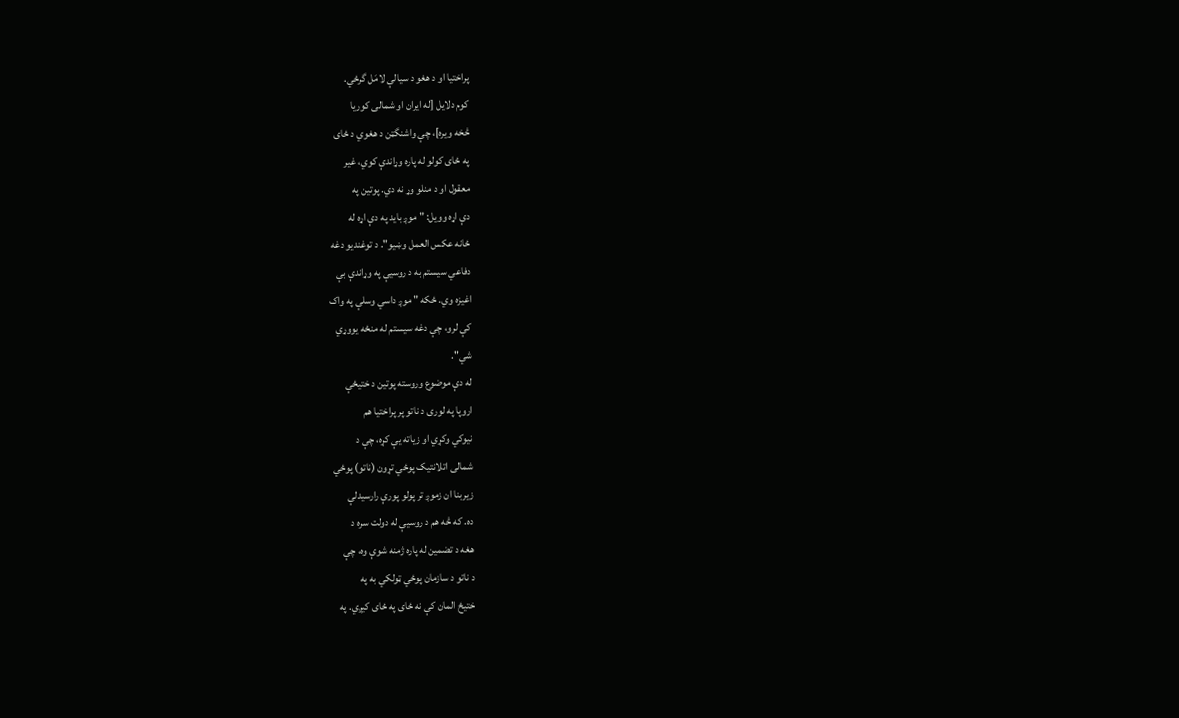پراختیا او د هغو د سیالې لامَل گرځي.
کوم دلایل [له ایران او شمالی کوریا
څخه ویره]، چې واشنگټن د هغوي د ځای
په ځای کولو له پاره وړاندې کوي، غیر
معقول او د منلو وړ نه دي. پوتین په
دې اړه وویل: " موږ باید په دې اړه له
ځانه عکس العمل وښیو". د توغندیو دغه
دفاعي سیستم به د روسیې په وړاندې بې
اغیزه وي. ځکه " موږ داسي وسلې په واک
کې لرو، چې دغه سیستم له منځه یووړي
شي".
له دې موضوع وروسته پوتین د ختیځې
اروپا په لوری د ناتو پر پراختیا هم
نیوکي وکړي او زیاته یې کړه، چې د
شمالی اتلانتیک پوځي تړون (ناتو) پوځي
زیربنا ان زموږ تر پولو پورې رارسیدلې
ده. که څه هم د روسیې له دولت سره د
هغه د تضمین له پاره ژمنه شوې وه، چې
د ناتو د سازمان پوځي ټولکي به په
ختیځ المان کې نه ځای په ځای کیږي. په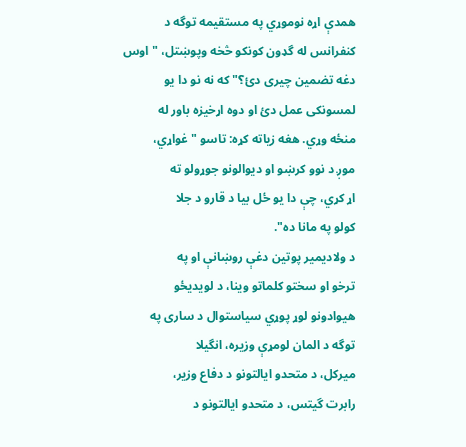همدې اړه نوموړي په مستقیمه توگه د
کنفرانس له گډون کونکو څخه وپوښتل، "اوس
دغه تضمین چیری دئ؟" که نه نو دا یو
لمسونکی عمل دئ او دوه اړخیزه باور له
منځه وړي. هغه زیاته کړه: تاسو "غواړي،
موږ د نوو کرښو او دیوالونو جوړولو ته
اړ کړي، چې دا یو ځل بیا د قارو د جلا
کولو په مانا ده".
د ولادیمیر پوتین دغې روښانې او په
ترخو او سختو کلماتو وینا، د لویدیځو
هیوادونو لوړ پوړي سیاستوال د ساری په
توگه د المان لومړې وزیره، انگیلا
میرکل، د متحدو ایالتونو د دفاع وزیر،
رابرت گیتس، د متحدو ایالتونو د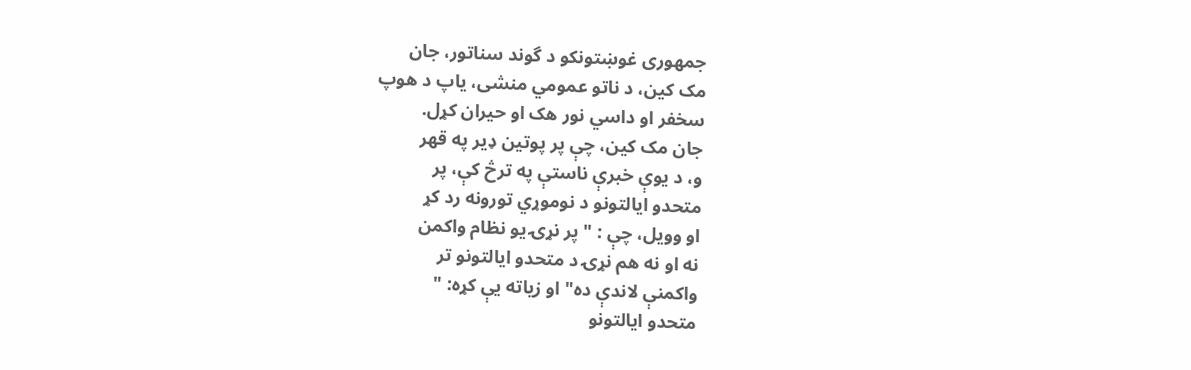جمهوری غوښتونکو د گوند سناتور، جان
مک کین، د ناتو عمومي منشی، یاپ د هوپ
سخفر او داسي نور هک او حیران کړل.
جان مک کین، چې پر پوتین ډیر په قهر
و، د یوې خبرې ناستې په ترڅ کې، پر
متحدو ایالتونو د نوموړي تورونه رد کړ
او وویل، چې : " پر نړۍ یو نظام واکمن
نه او نه هم نړۍ د متحدو ایالتونو تر
واکمنې لاندې ده" او زیاته یې کړه: "
متحدو ایالتونو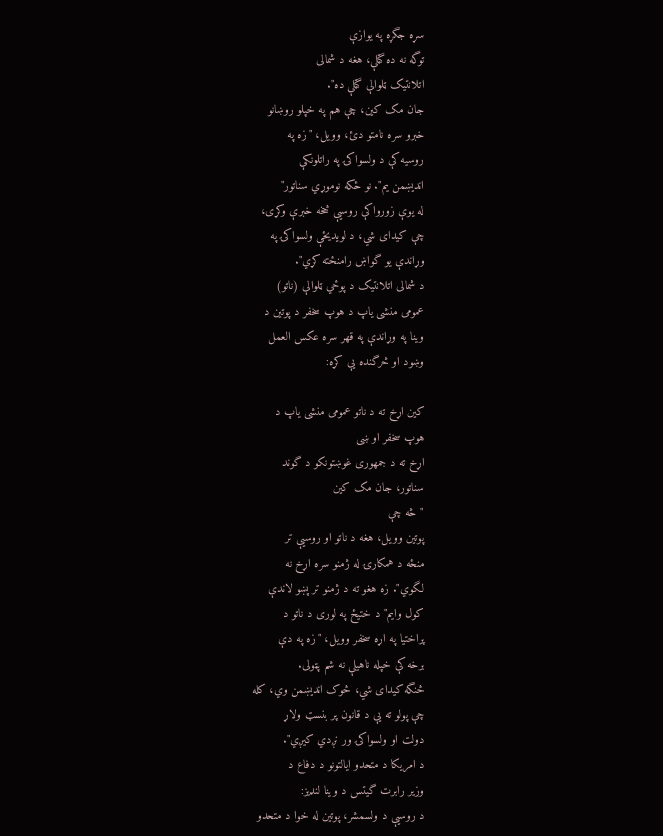سړه جگړه په یوازې
توگه نه ده گټلې، هغه د شمالی
اتلانتیک ټلوالې گټلې ده".
جان مک کین، چې هم په خپلو روښانو
خبرو سره نامتو دئ، وویل، "زه په
روسیه کې د ولسواکۍ په راتلونکې
اندیښمن یم". نو ځکه نوموړي سناتور"
له یوې زورواکې روسیې څخه خبرې وکړی،
چې کیدای شي، د لویدیځې ولسواکۍ په
وړاندې یو گواښ رامنځته کړي".
د شمالی اتلانتیک د پوځي ټلوالې (ناتو)
عمومی منشی یاپ د هوپ سخفر د پوتین د
وینا په وړاندې په قهر سره عکس العمل
وښود او څرگنده یې کړه:

کین اړخ ته د ناتو عمومی منشی یاپ د
هوپ سخفر او ښی
اړخ ته د جمهوری غوښتونکو د گوند
سناتور، جان مک کین
"څه چې
پوتین وویل، هغه د ناتو او روسیې تر
منځه د همکارۍ له ژمنو سره اړخ نه
لگوي". زه هغو ته د ژمنو تر پښو لاندې
کول وایم" د ختیځ په لوری د ناتو د
پراختیا په اړه سخفر وویل، "زه په دې
برخه کې خپله ناهیلې نه شم پټولی.
څنگه کیدای شي، څوک اندیښمن وي، کله
چې پولو ته یې د قانون پر بنسټ ولاړ
دولت او ولسواکۍ ور نږدي کیږي".
د امریکا د متحدو ایالتونو د دفاع د
وزیر رابرت گیتس د وینا لنډیز:
د روسیې د ولسمشر، پوتین له خوا د متحدو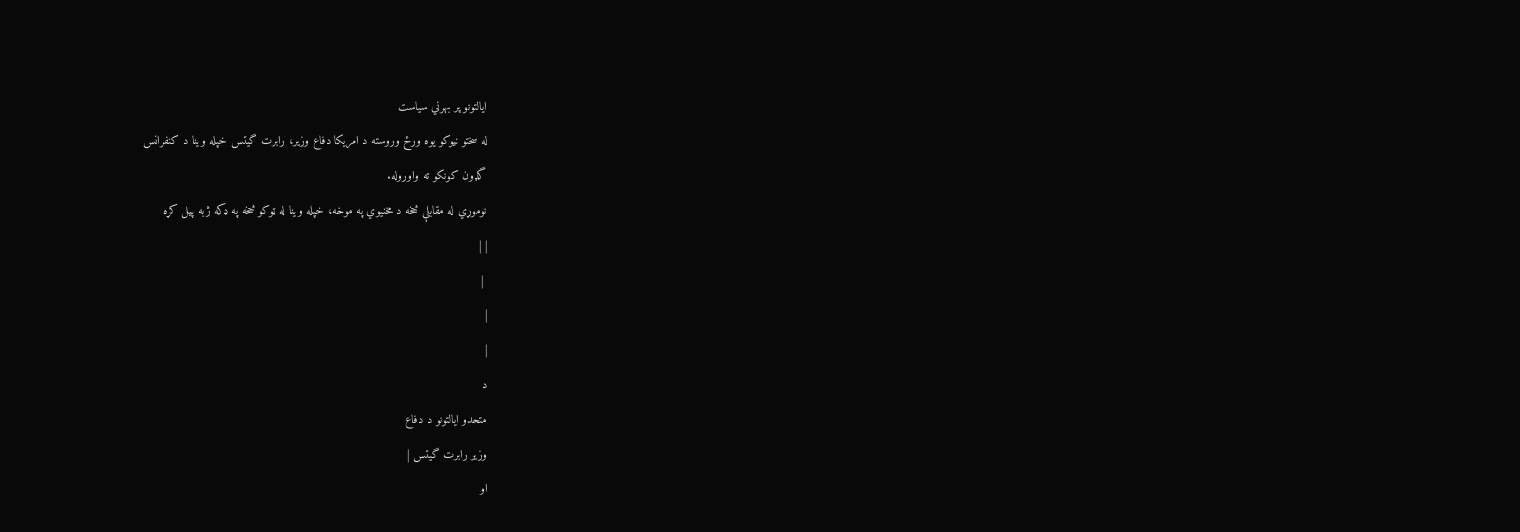ایالتونو پر بهرني سیاست
له سختو نیوکو یوه ورځ وروسته د امریکا دفاع وزیر، رابرت گیتس خپله وینا د کنفرانس
گډون کونکو ته واوروله.
نوموړي له مقابلې څخه د مخنیوي په موخه، خپله وینا له ټوکو څخه په ډکه ژبه پیل کړه
| |
 |
|
|
د
متحدو ایالتونو د دفاع
وزیر رابرت گیتس |
او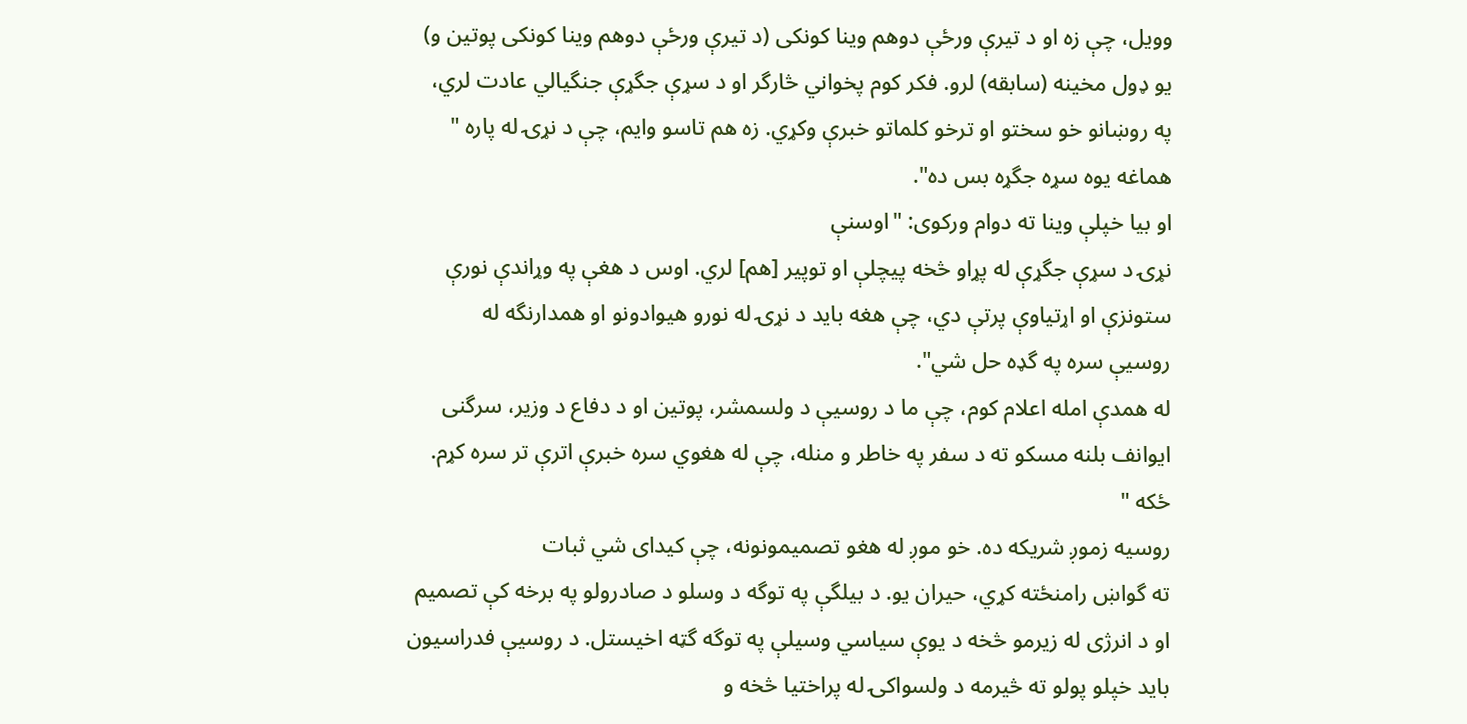وویل، چې زه او د تیرې ورځې دوهم وینا کونکی (د تیرې ورځې دوهم وینا کونکی پوتین و)
یو ډول مخینه (سابقه) لرو. فکر کوم پخواني څارگر او د سړې جگړې جنگیالي عادت لري،
په روښانو خو سختو او ترخو کلماتو خبرې وکړي. زه هم تاسو وایم، چې د نړۍ له پاره "
هماغه یوه سړه جگړه بس ده".
او بیا خپلې وینا ته دوام ورکوی: "اوسنې
نړۍ د سړې جگړې له پړاو څخه پیچلې او توپیر [هم] لري. اوس د هغې په وړاندې نورې
ستونزې او اړتیاوې پرتې دي، چې هغه باید د نړۍ له نورو هیوادونو او همدارنگه له
روسیې سره په گډه حل شي".
له همدې امله اعلام کوم، چې ما د روسیې د ولسمشر، پوتین او د دفاع د وزیر، سرگنی
ایوانف بلنه مسکو ته د سفر په خاطر و منله، چې له هغوي سره خبرې اترې تر سره کړم.
ځکه "
روسیه زموږ شریکه ده. خو موږ له هغو تصمیمونونه، چې کیدای شي ثبات
ته گواښ رامنځته کړي، حیران یو. د بیلگې په توگه د وسلو د صادرولو په برخه کې تصمیم
او د انرژی له زیرمو څخه د یوې سیاسي وسیلې په توگه گټه اخیستل. د روسیې فدراسیون
باید خپلو پولو ته څیرمه د ولسواکۍ له پراختیا څخه و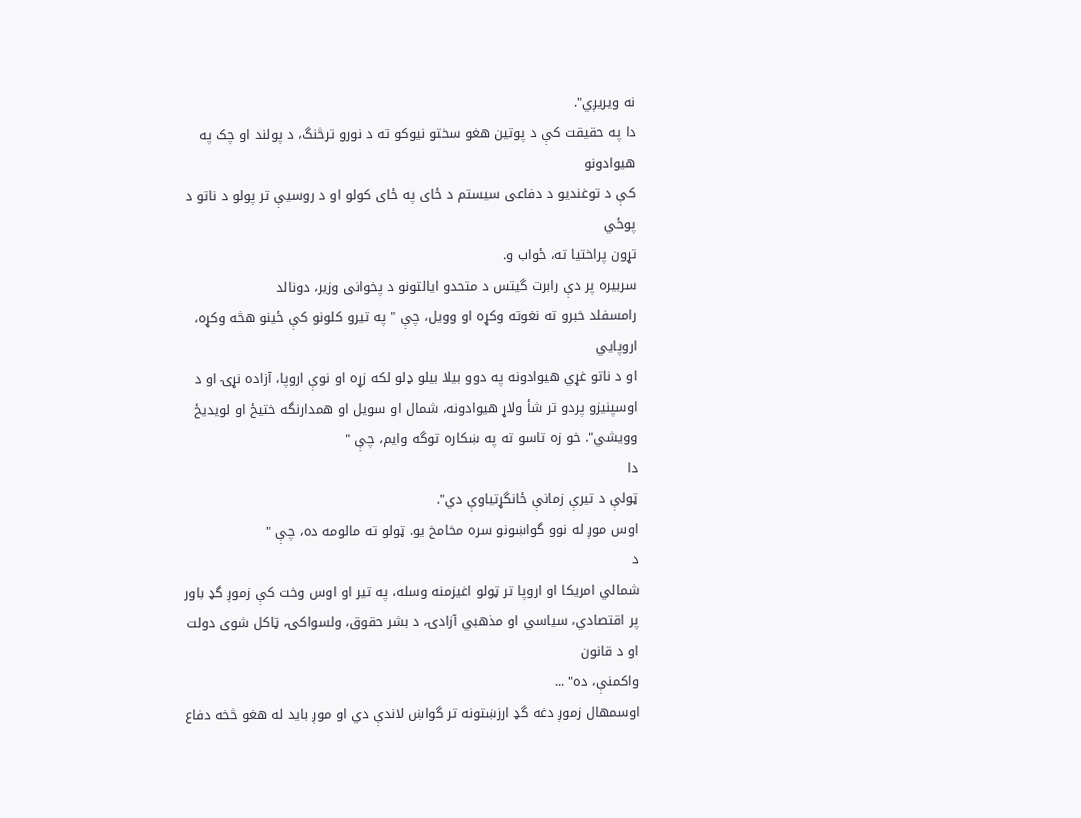نه ویریږي".
دا په حقیقت کې د پوتین هغو سختو نیوکو ته د نورو ترڅنگ، د پولند او چک په هیوادونو
کې د توغندیو د دفاعی سیستم د ځای په ځای کولو او د روسیې تر پولو د ناتو د پوځي
تړون پراختیا ته، ځواب و.
سربیره پر دې رابرت گیتس د متحدو ایالتونو د پخوانی وزیر، دونالد
رامسفلد خبرو ته نغوته وکړه او وویل، چې " په تیرو کلونو کې ځینو هڅه وکړه، اروپایي
او د ناتو غړي هیوادونه په دوو بیلا بیلو ډلو لکه زړه او نوې اروپا، آزاده نړۍ او د
اوسپنیزو پردو تر شأ ولاړ هیوادونه، شمال او سویل او همدارنگه ختیځ او لویدیځ
وویشي". خو زه تاسو ته په ښکاره توگه وایم، چې "
دا
ټولې د تیرې زمانې ځانگړتیاوې دي".
اوس موږ له نوو گواښونو سره مخامخ یو. ټولو ته مالومه ده، چې "
د
شمالي امریکا او اروپا تر ټولو اغیزمنه وسله، په تیر او اوس وخت کې زموږ گډ باور
پر اقتصادي، سیاسي او مذهبي آزادۍ، د بشر حقوق، ولسواکۍ، ټاکل شوی دولت او د قانون
واکمنې، ده" ...
اوسمهال زموږ دغه گډ ارزښتونه تر گواښ لاندې دي او موږ باید له هغو څخه دفاع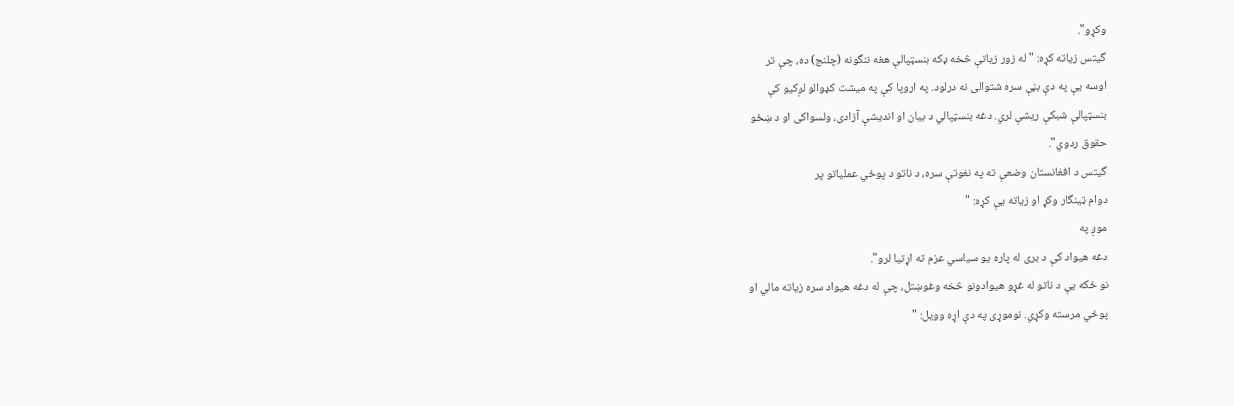وکړو".
گیتس زیاته کړه: " له زور زیاتې څخه ډکه بنسټپالې هغه ننگونه (چلنج) ده، چې تر
اوسه یې په دې بڼې سره شتوالی نه درلود. په اروپا کې په میشت کډوالو لږکیو کې
بنسټپالې شبکې ریشې لري. دغه بنسټپالي د بیان او اندیشې آزادی، ولسواکی او د ښځو
حقوق ردوي".
گیتس د افغانستان وضعې ته په نغوتې سره، د ناتو د پوځي عملیاتو پر
دوام ټینگار وکړ او زیاته یې کړه: "
موږ په
دغه هیواد کې د بری له پاره یو سیاسي عزم ته اړتیا لرو".
نو ځکه یې د ناتو له غړو هیوادونو څخه وغوښتل، چې له دغه هیواد سره زیاته مالي او
پوځي مرسته وکړي. نوموړی په دې اړه وویل: "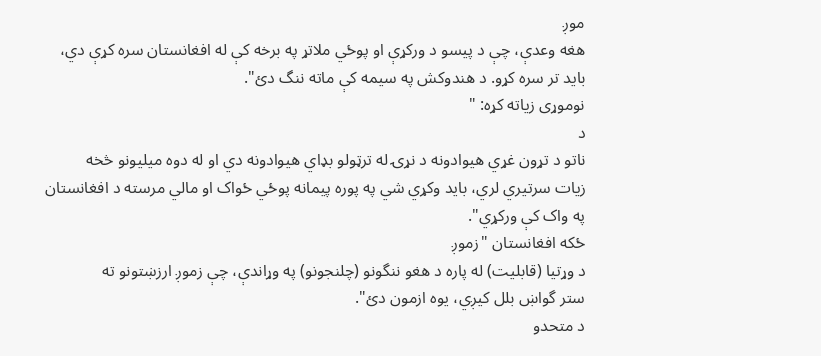موږ
هغه وعدې، چې د پیسو د ورکړې او پوځي ملاتړ په برخه کې له افغانستان سره کړې دي،
باید تر سره کړو. د هندوکش په سیمه کې ماته ننگ دئ".
نوموړی زیاته کړه: "
د
ناتو د تړون غړي هیوادونه د نړۍ له ترټولو بډاي هیوادونه دي او له دوه میلیونو څخه
زیات سرتیري لري، باید وکړي شي په پوره پیمانه پوځي ځواک او مالي مرسته د افغانستان
په واک کې ورکړي".
ځکه افغانستان "زموږ
د وړتیا (قابلیت) له پاره د هغو ننگونو (چلنجونو) په وړاندې، چې زموږ ارزښتونو ته
ستر گواښ بلل کیږي، یوه ازمون دئ".
د متحدو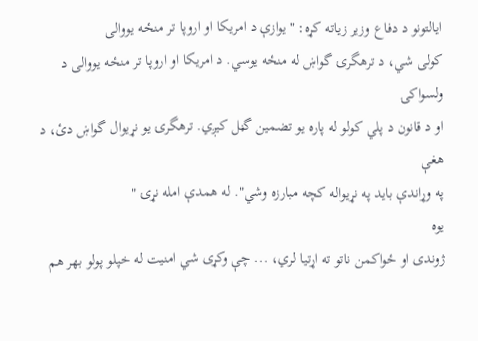ایالتونو د دفاع وزیر زیاته کړه: "یوازې د امریکا او اروپا تر منځه یووالی
کولی شي، د ترهگرۍ گواښ له منځه یوسي. د امریکا او اروپا تر منځه یووالی د ولسواکۍ
او د قانون د پلي کولو له پاره یو تضمین گڼل کیږي. ترهگرۍ یو نړیوال گواښ دئ، د هغې
په وړاندې باید په نړیواله کچه مبارزه وشي". له همدې امله نړۍ "
یوه
ژوندی او ځواکمن ناتو ته اړتیا لري، ... چې وکړی شي امنیت له خپلو پولو بهر هم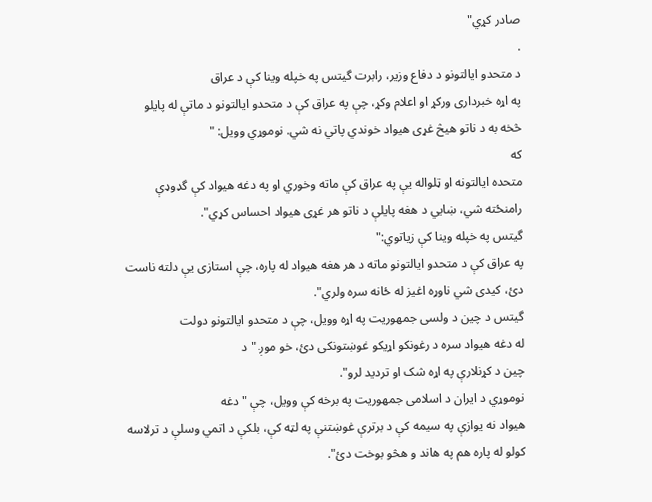صادر کړي"
.
د متحدو ایالتونو د دفاع وزیر، رابرت گیتس په خپله وینا کې د عراق
په اړه خبرداری ورکړ او اعلام وکړ، چې په عراق کې د متحدو ایالتونو د ماتې له پایلو
څخه به د ناتو هیڅ غړی هیواد خوندي پاتي نه شي. نوموړي وویل: "
که
متحده ایالتونه او ټلواله یې په عراق کې ماته وخوري او په دغه هیواد کې گډوډې
رامنځته شي، ښایي د هغه پایلې د ناتو هر غړی هیواد احساس کړي".
گیتس په خپله وینا کې زیاتوي:"
په عراق کې د متحدو ایالتونو ماته د هر هغه هیواد له پاره، چې استازی یې دلته ناست
دئ، کیدی شي ناوړه اغیز له ځانه سره ولري".
گیتس د چین د ولسی جمهوریت په اړه وویل، چې د متحدو ایالتونو دولت
له دغه هیواد سره د رغونکو اړیکو غوښتونکی دئ، خو موږ "د
چین د کړنلارې په اړه شک او تردید لرو".
نوموړي د ایران د اسلامی جمهوریت په برخه کې وویل، چې "دغه
هیواد نه یوازې په سیمه کې د برترې غوښتنې په لټه کې، بلکې د اتمي وسلې د ترلاسه
کولو له پاره هم په هاند و هڅو بوخت دئ".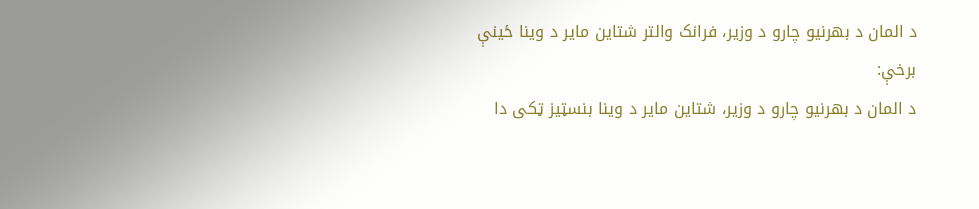د المان د بهرنیو چارو د وزیر، فرانک والتر شتاین مایر د وینا ځینې
برخې:
د المان د بهرنیو چارو د وزیر، شتاین مایر د وینا بنسټیز ټکی دا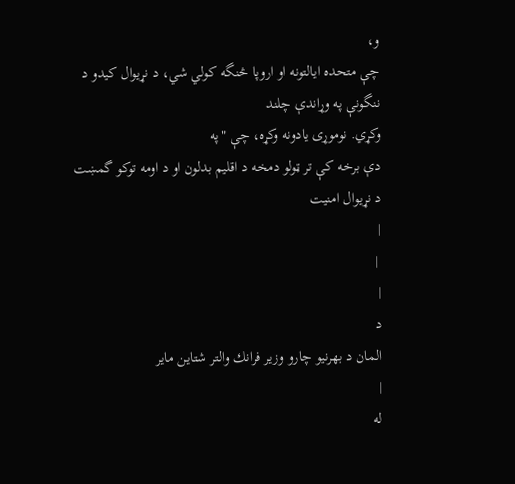و،
چې متحده ایالتونه او اروپا څنگه کولي شي، د نړیوال کیدو د ننگونې په وړاندې چلند
وکړي. نوموړی یادونه وکړه، چې "په
دې برخه کې تر ټولو دمخه د اقلیم بدلون او د اومه توکو گمښت د نړیوال امنیت
|
 |
|
د
المان د بهرنیو چارو وزیر فرانك والتر شتاين ماير
|
له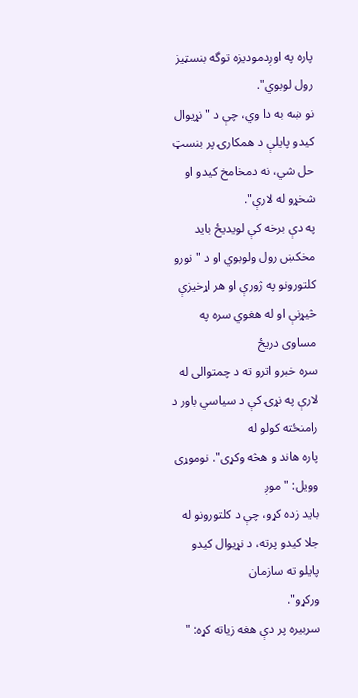پاره په اوږدمودیزه توگه بنسټیز رول لوبوي".
نو ښه به دا وي، چې د "نړیوال
کیدو پایلې د همکارۍ پر بنسټ حل شي، نه دمخامخ کیدو او شخړو له لارې".
په دې برخه کې لویدیځ باید مخکښ رول ولوبوي او د "نورو
کلتورونو په ژورې او هر اړخیزې څیړنې او له هغوي سره په مساوی دریځ
سره خبرو اترو ته د چمتوالی له لارې په نړۍ کې د سیاسي باور د رامنځته کولو له
پاره هاند و هڅه وکړی". نوموړی وویل: "موږ
باید زده کړو، چې د کلتورونو له جلا کیدو پرته، د نړیوال کیدو پایلو ته سازمان
ورکړو".
سربیره پر دې هغه زیاته کړه: "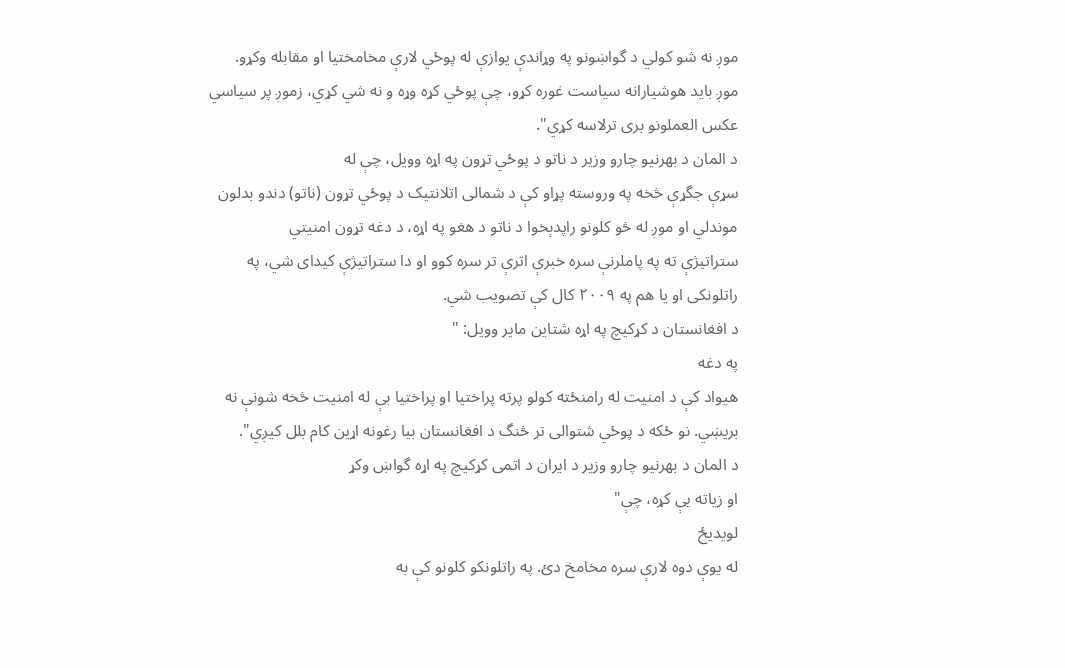موږ نه شو کولي د گواښونو په وړاندې یوازې له پوځي لارې مخامختیا او مقابله وکړو.
موږ باید هوشیارانه سیاست غوره کړو، چې پوځي کړه وړه و نه شي کړي، زموږ پر سیاسي
عکس العملونو بری ترلاسه کړي".
د المان د بهرنیو چارو وزیر د ناتو د پوځي تړون په اړه وویل، چې له
سړې جگړې څخه په وروسته پړاو کې د شمالی اتلانتیک د پوځي تړون (ناتو) دندو بدلون
موندلي او موږ له څو کلونو راپدېخوا د ناتو د هغو په اړه، د دغه تړون امنیتي
ستراتیژې ته په پاملرنې سره خبرې اترې تر سره کوو او دا ستراتیژې کیدای شي، په
راتلونکی او یا هم په ۲۰۰۹ کال کې تصویب شي.
د افغانستان د کړکیچ په اړه شتاین مایر وویل: "
په دغه
هیواد کې د امنیت له رامنځته کولو پرته پراختیا او پراختیا بې له امنیت څخه شونې نه
بریښي. نو ځکه د پوځي شتوالی تر څنگ د افغانستان بیا رغونه اړین کام بلل کیږي".
د المان د بهرنیو چارو وزیر د ایران د اتمی کړکیچ په اړه گواښ وکړ
او زیاته یې کړه، چې"
لویدیځ
له یوې دوه لارې سره مخامخ دئ. په راتلونکو کلونو کې به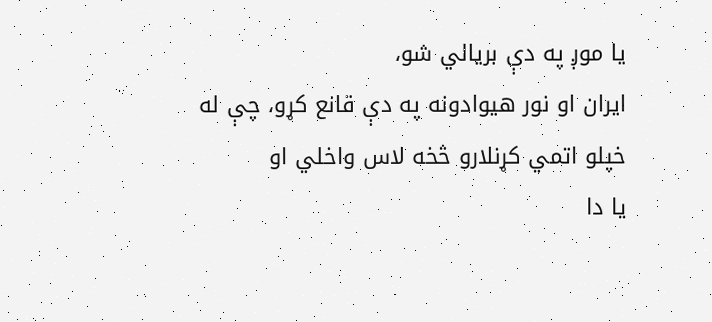یا موږ په دې بریالي شو،
ایران او نور هیوادونه په دې قانع کړو، چې له خپلو اتمي کړنلارو څخه لاس واخلي او
یا دا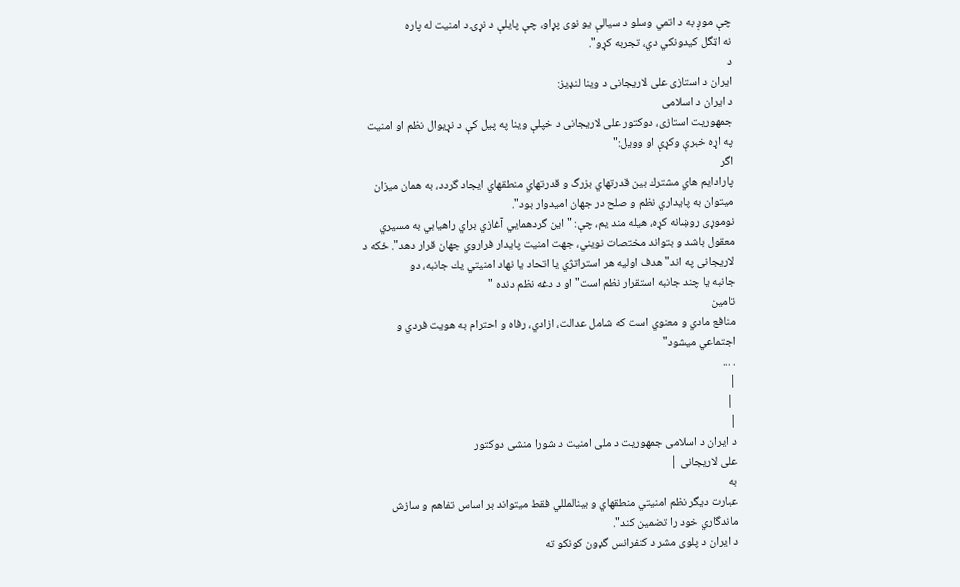چې موږ به د اتمي وسلو د سیالې یو نوی پړاو، چې پایلې د نړۍ د امنیت له پاره
نه اټگل کیدونکي دي، تجربه کړو".
د
ایران د استازی علی لاریجانی د وینا لنډیز:
د ایران د اسلامی
جمهوریت استازی، دوکتور علی لاریجانی د خپلې وینا په پیل کې د نړیوال نظم او امنیت
په اړه خبرې وکړې او وویل:"
اگر
پارادايم هاي مشترك بين قدرتهاي بزرگ و قدرتهاي منطقهاي ايجاد گردد، به همان ميزان
ميتوان به پايداري نظم و صلح در جهان اميدوار بود".
نوموړی روښانه کړه، هیله مند یم، چې: "اين گردهمايي آغازي براي راهيابي به مسيري
معقول باشد و بتواند مختصات نويني، جهت امنيت پايدار فراروي جهان قرار دهد". ځکه د
لاریجانی په اند" هدف اوليه هر استراتژي يا اتحاد يا نهاد امنيتي يك جانبه، دو
جانبه يا چند جانبه استقرار نظم است" او د دغه نظم دنده "
تامين
منافع مادي و معنوي است كه شامل عدالت، ازادي، رفاه و احترام به هويت فردي و
اجتماعي ميشود"
. ...
|
 |
|
د ایران د اسلامی جمهوریت د ملی امنیت د شورا منشی دوکتور
علی لاریجانی |
به
عبارت ديگر نظم امنيتي منطقهاي و بينالمللي فقط ميتواند بر اساس تفاهم و سازش
ماندگاري خود را تضمين كند".
د ایران د پلوی مشر د کنفرانس گډون کونکو ته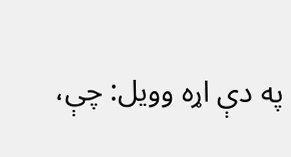په دې اړه وویل: چې،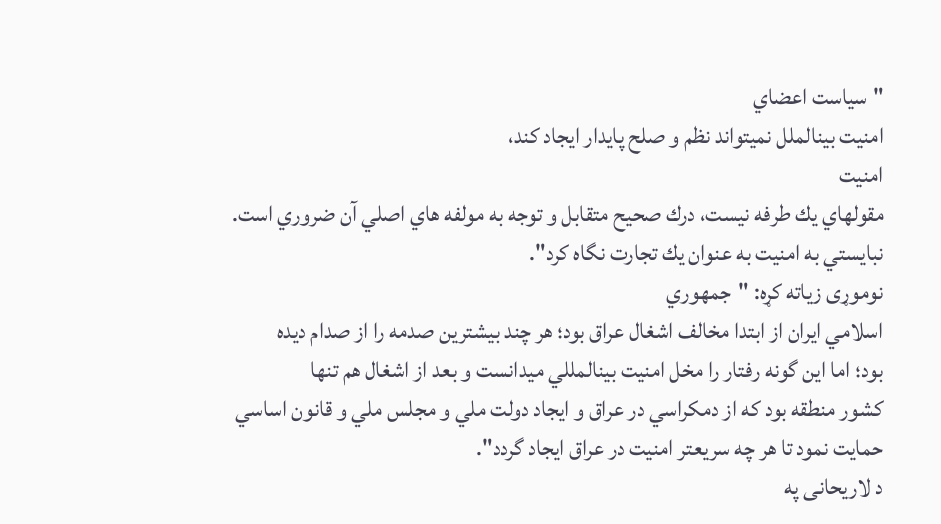"سياست اعضاي
امنيت بينالملل نميتواند نظم و صلح پايدار ايجاد كند،
امنيت
مقولهاي يك طرفه نيست، درك صحيح متقابل و توجه به مولفه هاي اصلي آن ضروري است.
نبايستي به امنيت به عنوان يك تجارت نگاه كرد".
نوموړی زیاته کړه: "جمهوري
اسلامي ايران از ابتدا مخالف اشغال عراق بود؛ هر چند بيشترين صدمه را از صدام ديده
بود؛ اما اين گونه رفتار را مخل امنيت بينالمللي ميدانست و بعد از اشغال هم تنها
كشور منطقه بود كه از دمكراسي در عراق و ايجاد دولت ملي و مجلس ملي و قانون اساسي
حمايت نمود تا هر چه سريعتر امنيت در عراق ايجاد گردد".
د لاریحانی په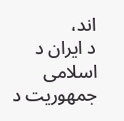اند،
د ایران د اسلامی جمهوریت د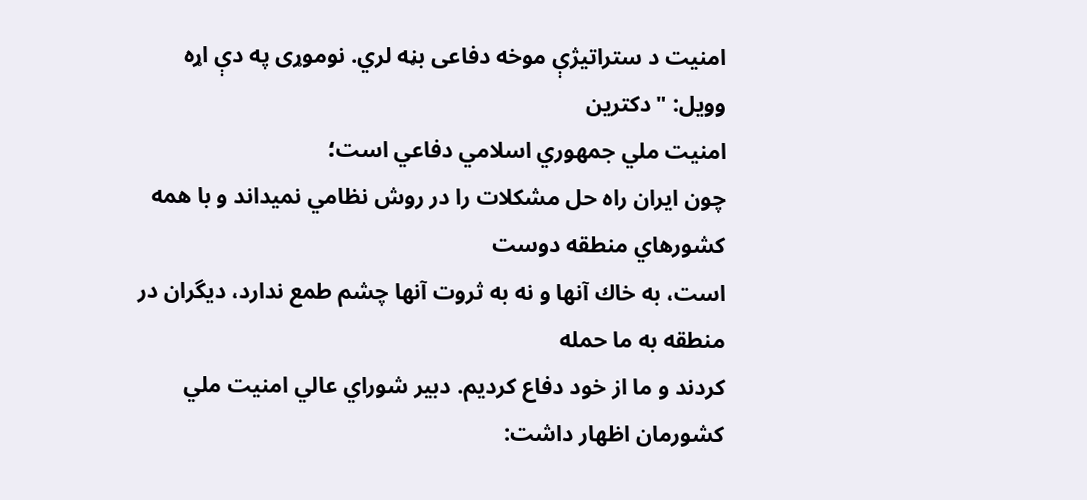امنیت د ستراتیژې موخه دفاعی بڼه لري. نوموړی په دې اړه
وویل: "دكترين
امنيت ملي جمهوري اسلامي دفاعي است؛
چون ايران راه حل مشكلات را در روش نظامي نميداند و با همه كشورهاي منطقه دوست
است، به خاك آنها و نه به ثروت آنها چشم طمع ندارد، ديگران در منطقه به ما حمله
كردند و ما از خود دفاع كرديم. دبير شوراي عالي امنيت ملي كشورمان اظهار داشت: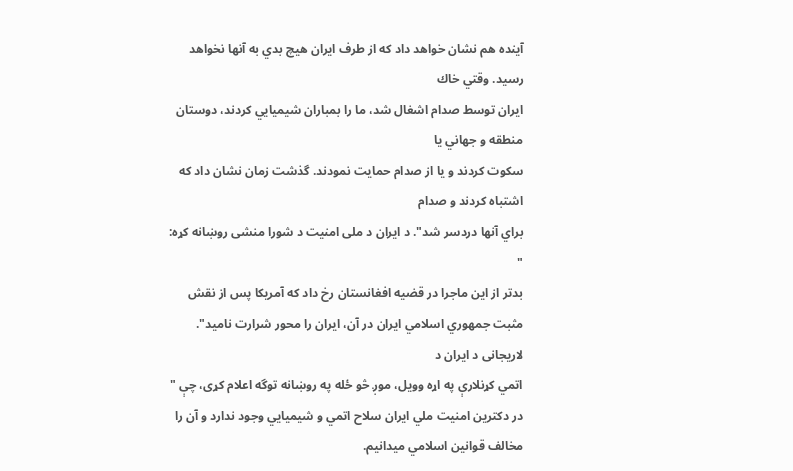آينده هم نشان خواهد داد كه از طرف ايران هيچ بدي به آنها نخواهد رسيد. وقتي خاك
ايران توسط صدام اشغال شد، ما را بمباران شيميايي كردند، دوستان منطقه و جهاني يا
سكوت كردند و يا از صدام حمايت نمودند. گذشت زمان نشان داد كه اشتباه كردند و صدام
براي آنها دردسر شد". د ایران د ملی امنیت د شورا منشی روښانه کړه:
"
بدتر از اين ماجرا در قضيه افغانستان رخ داد كه آمريكا پس از نقش
مثبت جمهوري اسلامي ايران در آن، ايران را محور شرارت ناميد".
لاريجانی د ایران د
اتمي کړنلارې په اړه وویل، موږ څو ځله په روښانه توگه اعلام کړی، چې "
در دكترين امنيت ملي ايران سلاح اتمي و شيميايي وجود ندارد و آن را
مخالف قوانين اسلامي ميدانيم.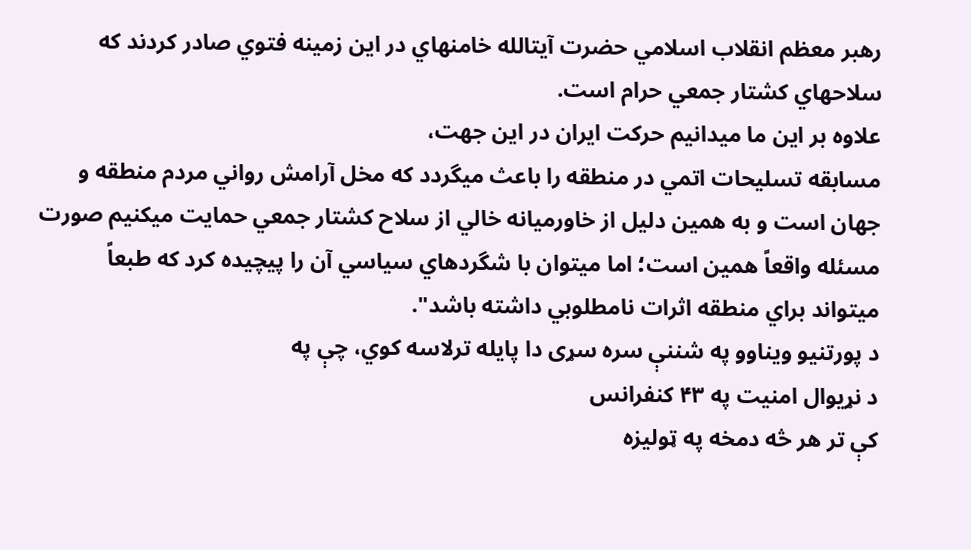رهبر معظم انقلاب اسلامي حضرت آيتالله خامنهاي در اين زمينه فتوي صادر كردند كه
سلاحهاي كشتار جمعي حرام است.
علاوه بر اين ما ميدانيم حركت ايران در اين جهت،
مسابقه تسليحات اتمي در منطقه را باعث ميگردد كه مخل آرامش رواني مردم منطقه و
جهان است و به همين دليل از خاورميانه خالي از سلاح كشتار جمعي حمايت ميكنيم صورت
مسئله واقعاً همين است؛ اما ميتوان با شگردهاي سياسي آن را پيچيده كرد كه طبعاً
ميتواند براي منطقه اثرات نامطلوبي داشته باشد".
د پورتنیو ویناوو په شننې سره سړی دا پایله ترلاسه کوي، چې په
د نړیوال امنیت په ۴۳ کنفرانس
کې تر هر څه دمخه په ټولیزه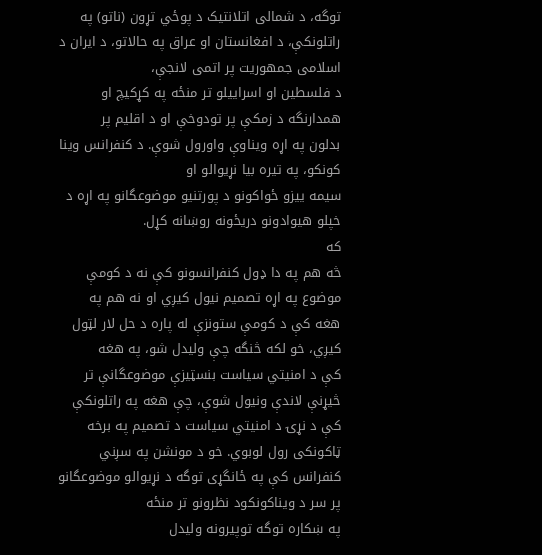توگه، د شمالی اتلانتیک د پوځي تړون (ناتو) په
راتلونکې، د افغانستان او عراق په حالاتو، د ایران د اسلامی جمهوریت پر اتمی لانجې،
د فلسطین او اسراییلو تر منځه په کړکیچ او همدارنگه د زمکې پر تودوخې او د اقلیم پر
بدلون په اړه ویناوې واورول شوې. د کنفرانس وینا کونکو، په تیره بیا نړیوالو او
سیمه ییزو ځواکونو د پورتنیو موضوعگانو په اړه د خپلو هیوادونو دریځونه روښانه کړل.
که
څه هم په دا ډول کنفرانسونو کې نه د کومې موضوع په اړه تصمیم نیول کیږي او نه هم په
هغه کې د کومې ستونزې له پاره د حل لار لټول کیږي، خو لکه څنگه چې ولیدل شو، په هغه
کې د امنیتي سیاست بنسټیزې موضوعگانې تر څیړنې لاندې ونیول شوې، چې هغه په راتلونکې
کې د نړۍ د امنیتي سیاست د تصمیم په برخه ټاکونکی رول لوبوي. خو د مونشن په سږني
کنفرانس کې په ځانگړی توگه د نړیوالو موضوعگانو پر سر د ویناکونکود نظرونو تر منځه
په ښکاره توگه توپیرونه ولیدل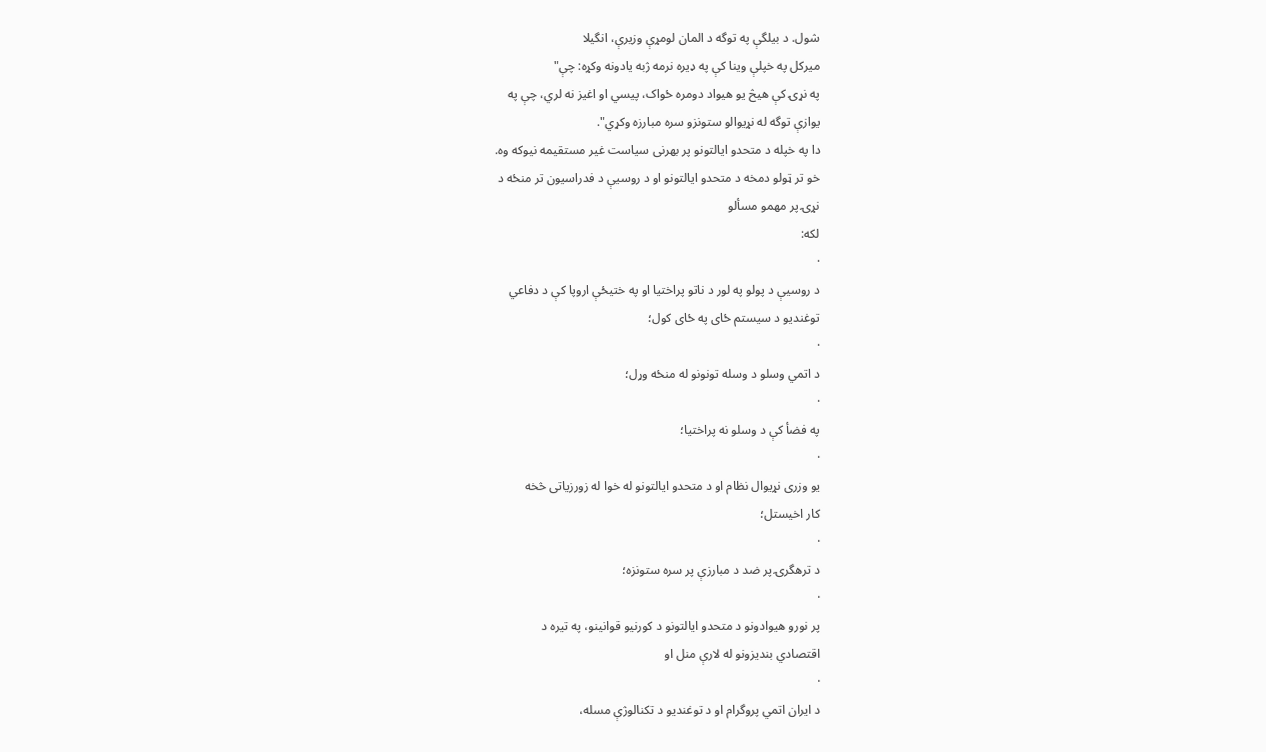شول. د بیلگې په توگه د المان لومړې وزیرې، انگیلا
میرکل په خپلې وینا کې په ډیره نرمه ژبه یادونه وکړه: چې"
په نړۍ کې هیڅ یو هیواد دومره ځواک، پیسي او اغیز نه لري، چې په
یوازې توگه له نړیوالو ستونزو سره مبارزه وکړي".
دا په خپله د متحدو ایالتونو پر بهرنی سیاست غیر مستقیمه نیوکه وه.
خو تر ټولو دمخه د متحدو ایالتونو او د روسیې د فدراسیون تر منځه د
نړۍ پر مهمو مسألو
لکه:
·
د روسیې د پولو په لور د ناتو پراختیا او په ختیځې اروپا کې د دفاعي
توغندیو د سیستم ځای په ځای کول؛
·
د اتمي وسلو د وسله تونونو له منځه وړل؛
·
په فضأ کې د وسلو نه پراختیا؛
·
یو وزری نړیوال نظام او د متحدو ایالتونو له خوا له زورزیاتی څخه
کار اخیستل؛
·
د ترهگرۍ پر ضد د مبارزې پر سره ستونزه؛
·
پر نورو هیوادونو د متحدو ایالتونو د کورنیو قوانینو، په تیره د
اقتصادي بندیزونو له لارې منل او
·
د ایران اتمي پروگرام او د توغندیو د تکنالوژې مسله،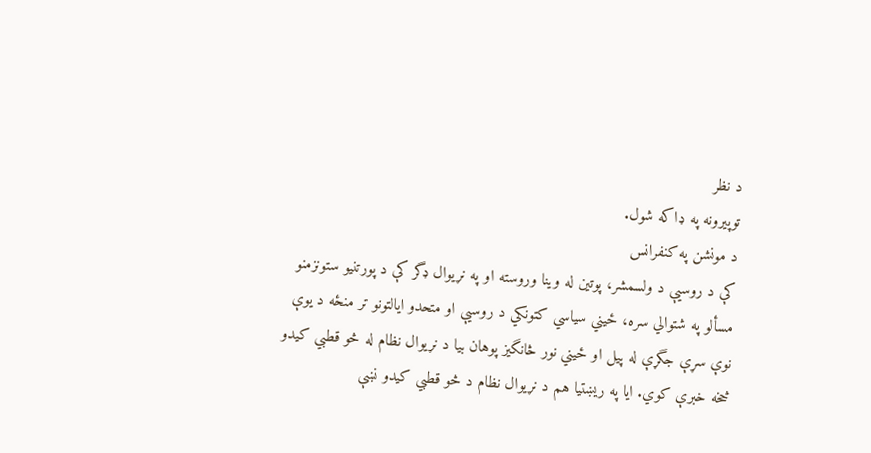د نظر
توپیرونه په ډاکه شول.
د مونشن په کنفرانس
کې د روسیې د ولسمشر، پوتین له وینا وروسته او په نړیوال ډگر کې د پورتنیو ستونزمنو
مسألو په شتوالي سره، ځیني سیاسي کتونکي د روسیې او متحدو ایالتونو تر منځه د یوې
نوې سړې جگړې له پیل او ځیني نور څانگیز پوهان بیا د نړیوال نظام له څو قطبي کیدو
څخه خبرې کوي. ایا په ریښتیا هم د نړیوال نظام د څو قطبي کیدو نښې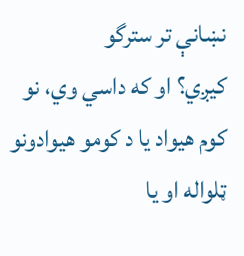نښانې تر سترگو
کیږي؟ او که داسي وي، نو کوم هیواد یا د کومو هیوادونو ټلواله او یا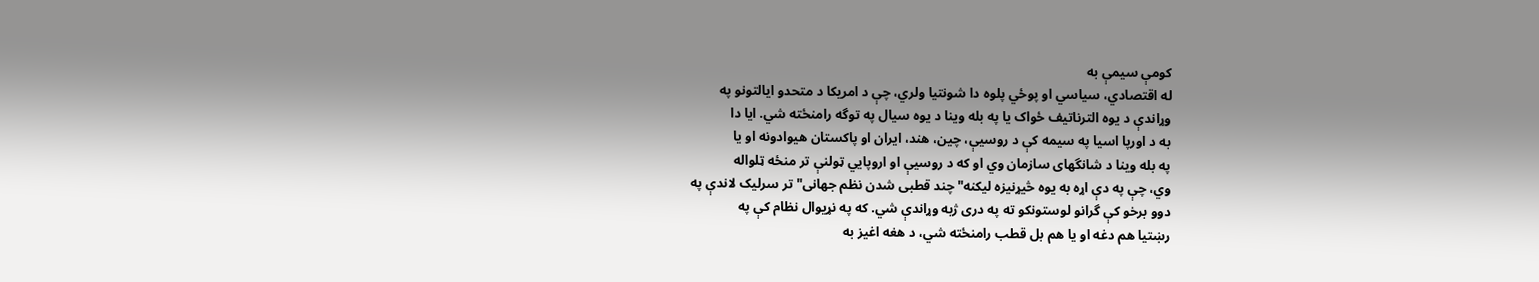کومې سیمې به
له اقتصادي، سیاسي او پوځي پلوه دا شونتیا ولري، چې د امریکا د متحدو ایالتونو په
وړاندې د یوه الترناتیف ځواک یا په بله وینا د یوه سیال په توگه رامنځته شي. ایا دا
به د اورپا اسیا په سیمه کې د روسیې، چین، هند، ایران او پاکستان هیوادونه او یا
په بله وینا د شانگهای سازمان وي او که د روسیې او اروپایي ټولنې تر منځه ټلواله
وي، چې په دې اړه به یوه څیړنیزه لیکنه"چند قطبی شدن نظم جهانی" تر سرلیک لاندې په
دوو برخو کې گرانو لوستونکو ته په دری ژبه وړاندې شي. که په نړیوال نظام کې په
رښتیا هم دغه او یا هم بل قطب رامنځته شي، د هغه اغیز به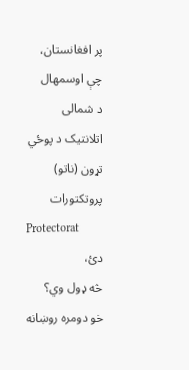پر افغانستان، چې اوسمهال
د شمالی اتلانتیک د پوځي تړون (ناتو) پروتکتورات
Protectorat
دئ،
څه ډول وي؟
خو دومره روښانه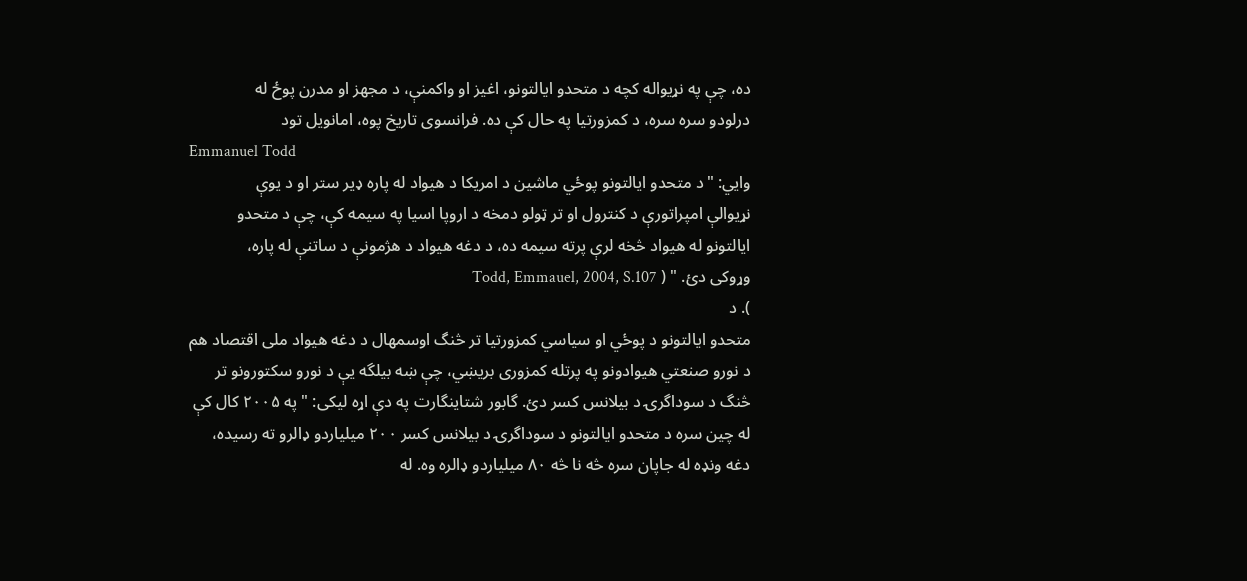ده، چې په نړیواله کچه د متحدو ایالتونو، اغیز او واکمنې، د مجهز او مدرن پوځ له
درلودو سره سره، د کمزورتیا په حال کې ده. فرانسوی تاریخ پوه، امانویل تود
Emmanuel Todd
وایي: "د متحدو ایالتونو پوځي ماشین د امریکا د هیواد له پاره ډیر ستر او د یوې
نړیوالې امپراتورې د کنترول او تر ټولو دمخه د اروپا اسیا په سیمه کې، چې د متحدو
ایالتونو له هیواد څخه لرې پرته سیمه ده، د دغه هیواد د هژمونې د ساتنې له پاره،
وړوکی دئ. " ( Todd, Emmauel, 2004, S.107
). د
متحدو ایالتونو د پوځي او سیاسي کمزورتیا تر څنگ اوسمهال د دغه هیواد ملی اقتصاد هم
د نورو صنعتي هیوادونو په پرتله کمزوری بریښي، چې ښه بیلگه یې د نورو سکتورونو تر
څنگ د سوداگرۍ د بیلانس کسر دئ. گابور شتاینگارت په دې اړه لیکی: " په ۲۰۰۵ کال کې
له چین سره د متحدو ایالتونو د سوداگرۍ د بیلانس کسر ۲۰۰ میلیاردو ډالرو ته رسیده،
دغه ونډه له جاپان سره څه نا څه ۸۰ میلیاردو ډالره وه. له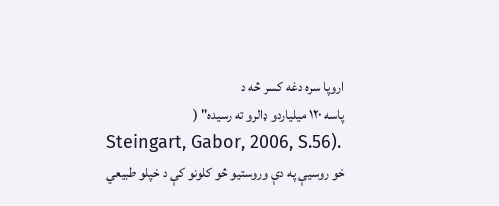اروپا سره دغه کسر څه د
پاسه ۱۲۰ میلیاردو ډالرو ته رسیده" (
Steingart, Gabor, 2006, S.56).
خو روسیې په دې وروستیو څو کلونو کې د خپلو طبیعي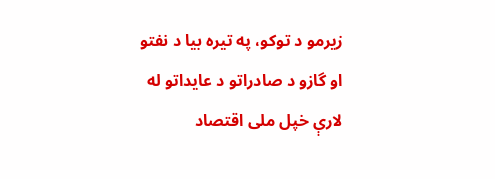زیرمو د توکو، په تیره بیا د نفتو
او گازو د صادراتو د عایداتو له لارې خپل ملی اقتصاد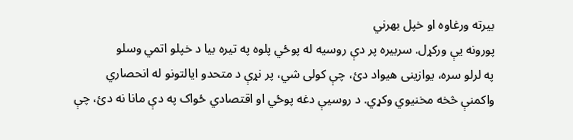بیرته ورغاوه او خپل بهرني
پورونه یې ورکړل. سربیره پر دې روسیه له پوځي پلوه په تیره بیا د خپلو اتمي وسلو
په لرلو سره، یوازینی هیواد دئ، چې کولی شي، پر نړې د متحدو ایالتونو له انحصاري
واکمنې څخه مخنیوي وکړي. د روسیې دغه پوځي او اقتصادي ځواک په دې مانا نه دئ، چې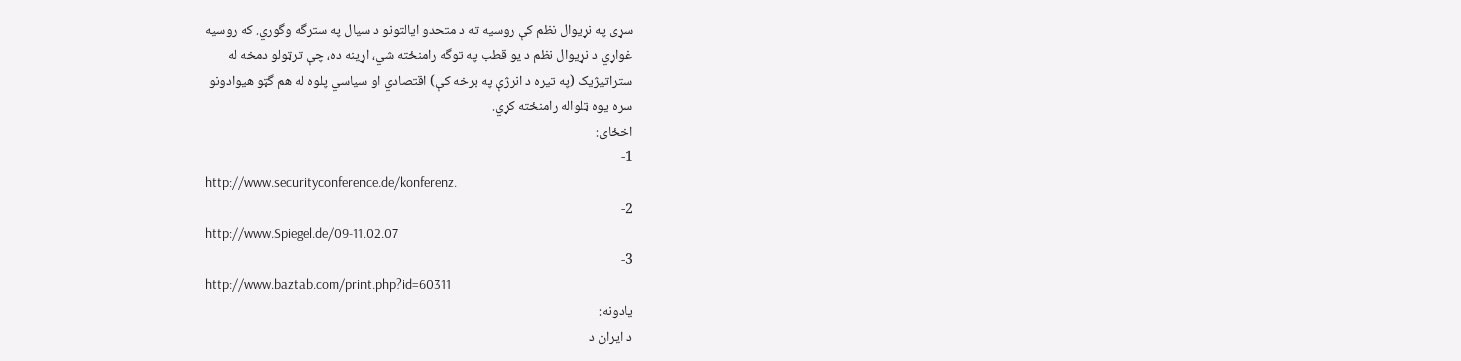سړی په نړیوال نظم کې روسیه ته د متحدو ایالتونو د سیال په سترگه وگوري. که روسیه
غواړي د نړیوال نظم د یو قطب په توگه رامنځته شي، اړینه ده، چې ترټولو دمخه له
ستراتیژیک (په تیره د انرژې په برخه کې) اقتصادي او سیاسي پلوه له هم گټو هیوادونو
سره یوه ټلواله رامنځته کړي.
اخځای:
1-
http://www.securityconference.de/konferenz.
2-
http://www.Spiegel.de/09-11.02.07
3-
http://www.baztab.com/print.php?id=60311
یادونه:
د ایران د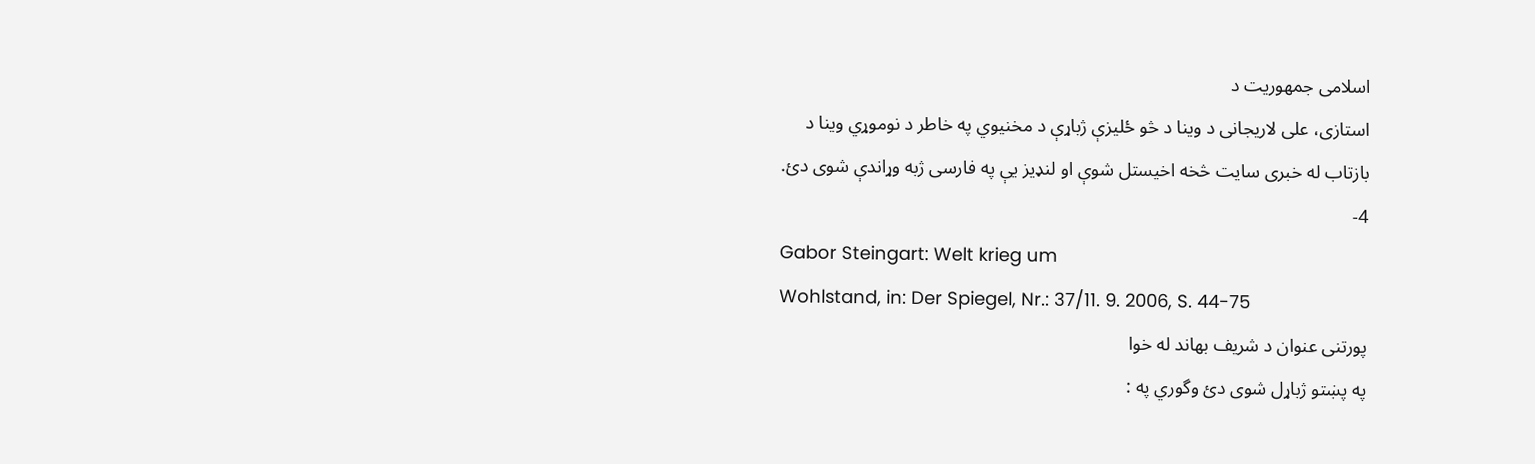اسلامی جمهوریت د
استازی، علی لاریجانی د وینا د څو ځلیزې ژباړې د مخنیوي په خاطر د نوموړي وینا د
بازتاب له خبری سایت څخه اخیستل شوې او لنډیز یې په فارسی ژبه وړاندې شوی دئ.
4-
Gabor Steingart: Welt krieg um
Wohlstand, in: Der Spiegel, Nr.: 37/11. 9. 2006, S. 44-75
پورتنی عنوان د شریف بهاند له خوا
په پښتو ژباړل شوی دئ وگوري په :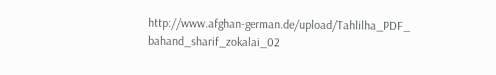http://www.afghan-german.de/upload/Tahlilha_PDF_ bahand_sharif_zokalai_02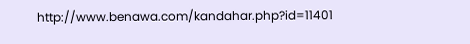http://www.benawa.com/kandahar.php?id=11401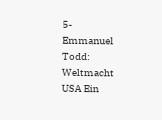5-
Emmanuel Todd: Weltmacht USA Ein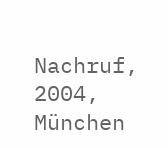Nachruf, 2004, München